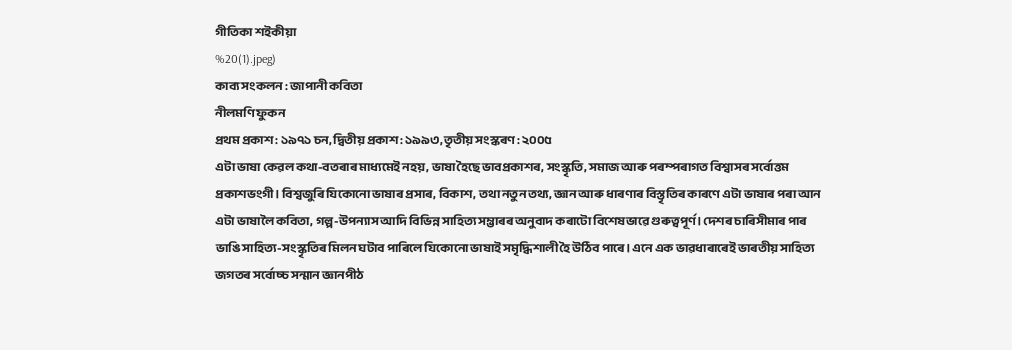গীতিকা শইকীয়া
%20(1).jpeg)
কাব্য সংকলন : জাপানী কবিতা
নীলমণি ফুকন
প্ৰথম প্ৰকাশ : ১৯৭১ চন, দ্বিতীয় প্ৰকাশ : ১৯৯৩, তৃতীয় সংস্কৰণ : ২০০৫
এটা ভাষা কেৱল কথা-বতৰাৰ মাধ্যমেই নহয়, ভাষা হৈছে ভাবপ্ৰকাশৰ, সংস্কৃতি, সমাজ আৰু পৰম্পৰাগত বিশ্বাসৰ সৰ্বোত্তম প্ৰকাশভংগী। বিশ্বজুৰি যিকোনো ভাষাৰ প্ৰসাৰ, বিকাশ, তথা নতুন তথ্য, জ্ঞান আৰু ধাৰণাৰ বিস্তৃতিৰ কাৰণে এটা ভাষাৰ পৰা আন এটা ভাষালৈ কবিতা, গল্প-উপন্যাস আদি বিভিন্ন সাহিত্য সম্ভাৰৰ অনুবাদ কৰাটো বিশেষভাৱে গুৰুত্বপূৰ্ণ। দেশৰ চাৰিসীমাৰ পাৰ ভাঙি সাহিত্য-সংস্কৃতিৰ মিলন ঘটাব পাৰিলে যিকোনো ভাষাই সমৃদ্ধিশালী হৈ উঠিব পাৰে। এনে এক ভাৱধাৰাৰেই ভাৰতীয় সাহিত্য জগতৰ সৰ্বোচ্চ সন্মান জ্ঞানপীঠ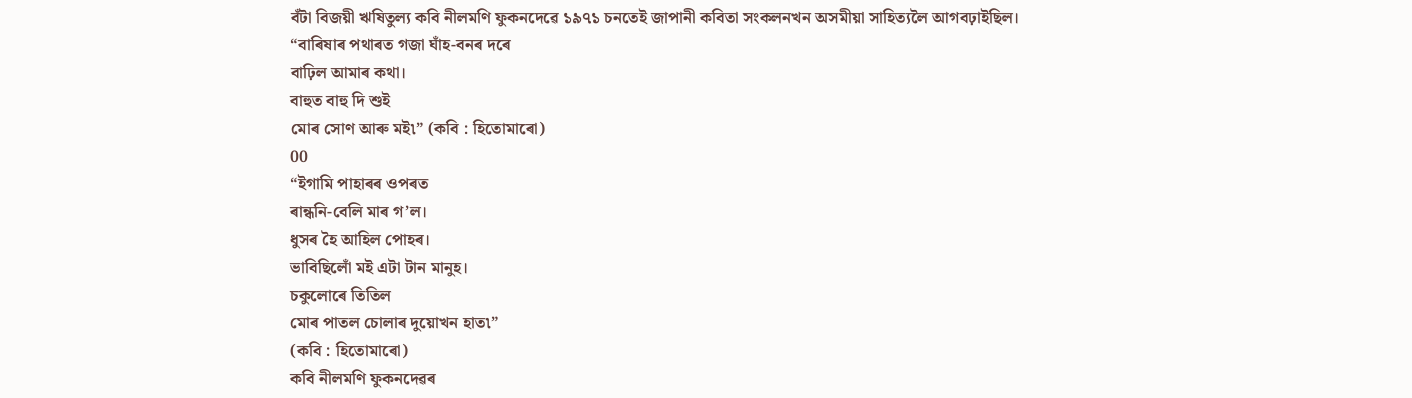বঁটা বিজয়ী ঋষিতুল্য কবি নীলমণি ফুকনদেৱে ১৯৭১ চনতেই জাপানী কবিতা সংকলনখন অসমীয়া সাহিত্যলৈ আগবঢ়াইছিল।
“বাৰিষাৰ পথাৰত গজা ঘাঁহ-বনৰ দৰে
বাঢ়িল আমাৰ কথা।
বাহুত বাহু দি শুই
মোৰ সোণ আৰু মই৷” (কবি : হিতোমাৰো)
00
“ইগামি পাহাৰৰ ওপৰত
ৰান্ধনি-বেলি মাৰ গ’ল।
ধুসৰ হৈ আহিল পোহৰ।
ভাবিছিলোঁ মই এটা টান মানুহ।
চকুলোৰে তিতিল
মোৰ পাতল চোলাৰ দুয়োখন হাত৷”
(কবি : হিতোমাৰো)
কবি নীলমণি ফুকনদেৱৰ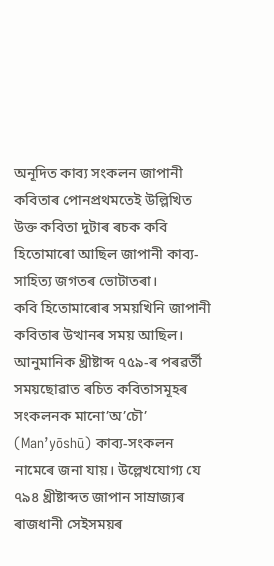অনূদিত কাব্য সংকলন জাপানী কবিতাৰ পোনপ্ৰথমতেই উল্লিখিত উক্ত কবিতা দুটাৰ ৰচক কবি হিতোমাৰো আছিল জাপানী কাব্য-সাহিত্য জগতৰ ভোটাতৰা।
কবি হিতোমাৰোৰ সময়খিনি জাপানী কবিতাৰ উত্থানৰ সময় আছিল। আনুমানিক খ্ৰীষ্টাব্দ ৭৫৯-ৰ পৰৱৰ্তী সময়ছোৱাত ৰচিত কবিতাসমূহৰ সংকলনক মানো’অ’চৌ’ (Man’yōshū) কাব্য-সংকলন নামেৰে জনা যায়। উল্লেখযোগ্য যে ৭৯৪ খ্ৰীষ্টাব্দত জাপান সাম্ৰাজ্যৰ ৰাজধানী সেইসময়ৰ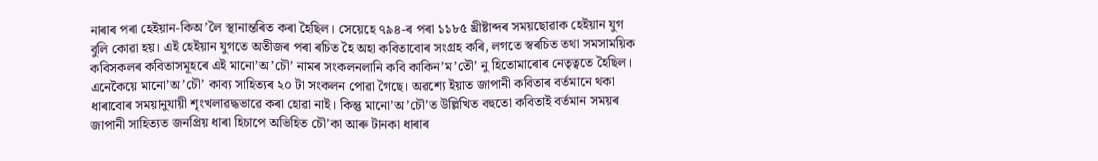নাৰাৰ পৰা হেইয়ান-কিঅ’লৈ স্থানান্তৰিত কৰা হৈছিল। সেয়েহে ৭৯৪-ৰ পৰা ১১৮৫ খ্ৰীষ্টাব্দৰ সময়ছোৱাক হেইয়ান যুগ বুলি কোৱা হয়। এই হেইয়ান যুগতে অতীজৰ পৰা ৰচিত হৈ অহা কবিতাবোৰ সংগ্ৰহ কৰি, লগতে স্বৰচিত তথা সমসাময়িক কবিসকলৰ কবিতাসমূহৰে এই মানো’অ’চৌ’ নামৰ সংকলনলানি কবি কাকিন’ম’তৌ’ নু হিতোমাৰোৰ নেতৃত্বতে হৈছিল। এনেকৈয়ে মানো’অ’চৌ’ কাব্য সাহিত্যৰ ২০ টা সংকলন পোৱা গৈছে। অৱশ্যে ইয়াত জাপানী কবিতাৰ বৰ্তমানে থকা ধাৰাবোৰ সময়ানুযায়ী শৃংখলাৱদ্ধভাৱে কৰা হোৱা নাই। কিন্তু মানো’অ’চৌ’ত উল্লিখিত বহুতো কবিতাই বৰ্তমান সময়ৰ জাপানী সাহিত্যত জনপ্ৰিয় ধাৰা হিচাপে অভিহিত চৌ’কা আৰু টানকা ধাৰাৰ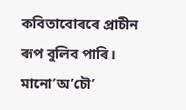কবিতাবোৰৰে প্ৰাচীন ৰূপ বুলিব পাৰি।
মানো’অ’চৌ’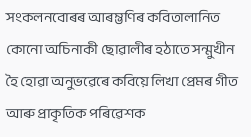সংকলনবোৰৰ আৰম্ভণিৰ কবিতালানিত কোনো অচিনাকী ছোৱালীৰ হঠাতে সন্মুখীন হৈ হোৱা অনুভৱেৰে কবিয়ে লিখা প্ৰেমৰ গীত আৰু প্ৰাকৃতিক পৰিৱেশক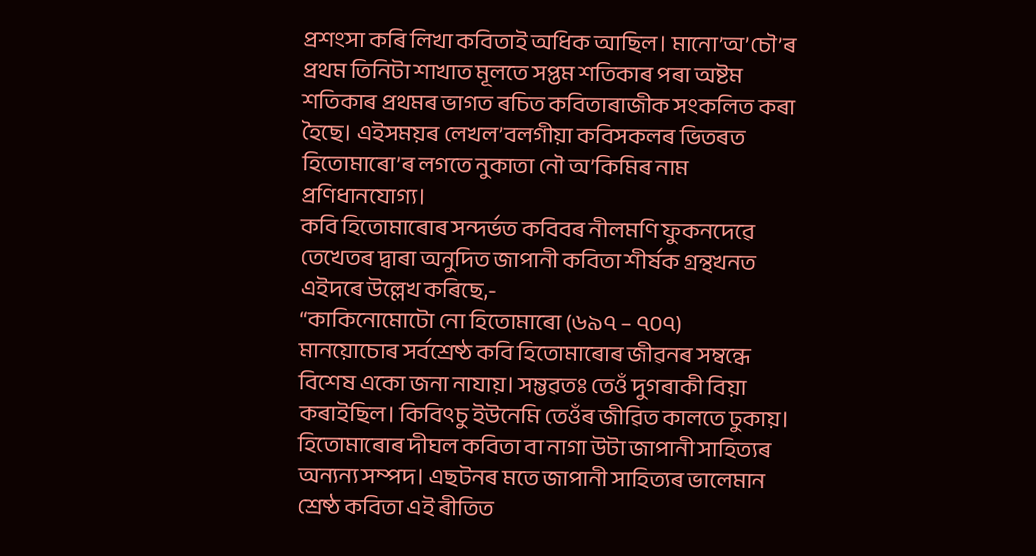প্ৰশংসা কৰি লিখা কবিতাই অধিক আছিল। মানো’অ’চৌ’ৰ প্ৰথম তিনিটা শাখাত মূলতে সপ্তম শতিকাৰ পৰা অষ্টম শতিকাৰ প্ৰথমৰ ভাগত ৰচিত কবিতাৰাজীক সংকলিত কৰা হৈছে। এইসময়ৰ লেখল’বলগীয়া কবিসকলৰ ভিতৰত হিতোমাৰো’ৰ লগতে নুকাতা নৌ অ’কিমিৰ নাম প্ৰণিধানযোগ্য।
কবি হিতোমাৰোৰ সন্দৰ্ভত কবিবৰ নীলমণি ফুকনদেৱে তেখেতৰ দ্বাৰা অনুদিত জাপানী কবিতা শীৰ্ষক গ্ৰন্থখনত এইদৰে উল্লেখ কৰিছে,-
“কাকিনোমোটো নো হিতোমাৰো (৬৯৭ – ৭০৭)
মানয়োচোৰ সৰ্বশ্ৰেষ্ঠ কবি হিতোমাৰোৰ জীৱনৰ সম্বন্ধে বিশেষ একো জনা নাযায়। সম্ভৱতঃ তেওঁ দুগৰাকী বিয়া কৰাইছিল। কিবিৎচু ইউনেমি তেওঁৰ জীৱিত কালতে ঢুকায়।
হিতোমাৰোৰ দীঘল কবিতা বা নাগা উটা জাপানী সাহিত্যৰ অন্যন্য সম্পদ। এছটনৰ মতে জাপানী সাহিত্যৰ ভালেমান শ্ৰেষ্ঠ কবিতা এই ৰীতিত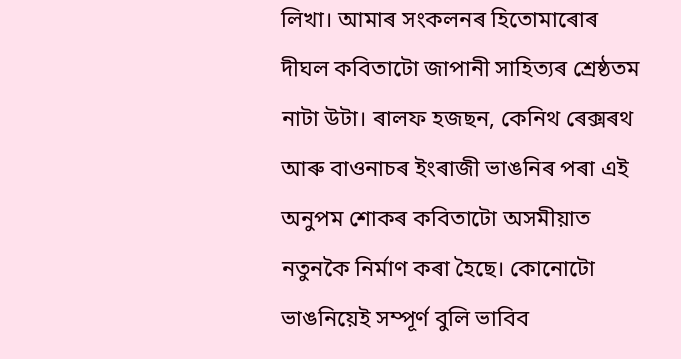লিখা। আমাৰ সংকলনৰ হিতোমাৰোৰ দীঘল কবিতাটো জাপানী সাহিত্যৰ শ্ৰেষ্ঠতম নাটা উটা। ৰালফ হজছন, কেনিথ ৰেক্সৰথ আৰু বাওনাচৰ ইংৰাজী ভাঙনিৰ পৰা এই অনুপম শোকৰ কবিতাটো অসমীয়াত নতুনকৈ নিৰ্মাণ কৰা হৈছে। কোনোটো ভাঙনিয়েই সম্পূৰ্ণ বুলি ভাবিব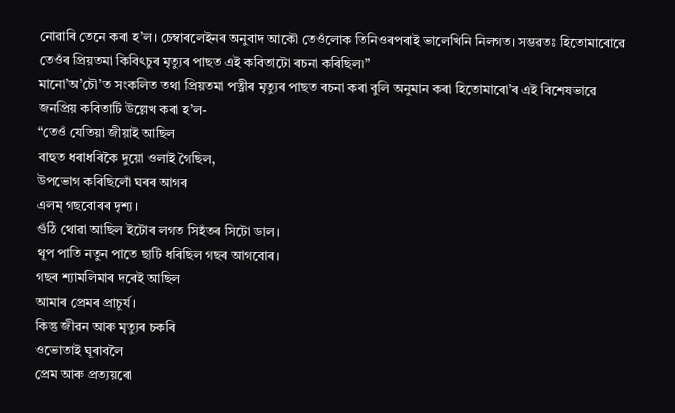নোৱাৰি তেনে কৰা হ’ল। চেম্বাৰলেইনৰ অনুবাদ আকৌ তেওঁলোক তিনিওৰপৰাই ভালেখিনি নিলগত। সম্ভৱতঃ হিতোমাৰোৱে তেওঁৰ প্ৰিয়তমা কিবিৎচুৰ মৃত্যুৰ পাছত এই কবিতাটো ৰচনা কৰিছিল৷”
মানো’অ’চৌ’ত সংকলিত তথা প্ৰিয়তমা পত্নীৰ মৃত্যুৰ পাছত ৰচনা কৰা বুলি অনুমান কৰা হিতোমাৰো’ৰ এই বিশেষভাৱে জনপ্ৰিয় কবিতাটি উল্লেখ কৰা হ’ল-
“তেওঁ যেতিয়া জীয়াই আছিল
বাহুত ধৰাধৰিকৈ দুয়ো ওলাই গৈছিল,
উপভোগ কৰিছিলোঁ ঘৰৰ আগৰ
এলম্ গছবোৰৰ দৃশ্য।
গুঁঠি থোৱা আছিল ইটোৰ লগত সিহঁতৰ সিটো ডাল।
থূপ পাতি নতুন পাতে ছাটি ধৰিছিল গছৰ আগবোৰ।
গছৰ শ্যামলিমাৰ দৰেই আছিল
আমাৰ প্ৰেমৰ প্ৰাচূৰ্য।
কিন্তু জীৱন আৰু মৃত্যুৰ চকৰি
ওভোতাই ঘূৰাবলৈ
প্ৰেম আৰু প্ৰত্যয়ৰো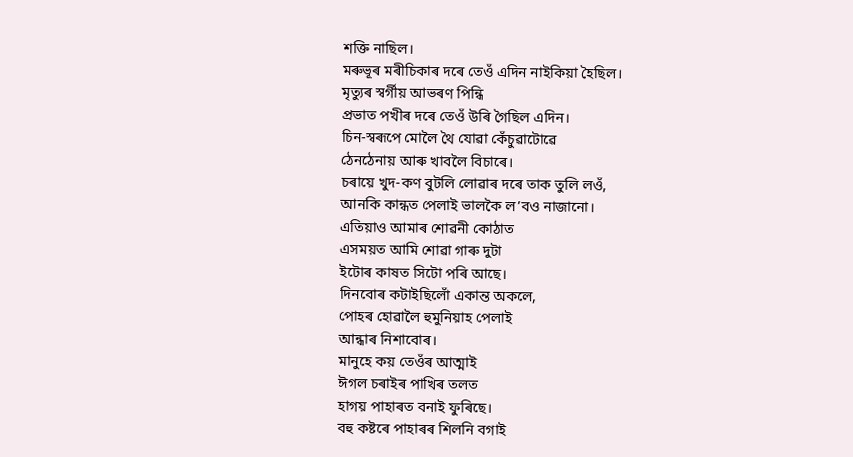শক্তি নাছিল।
মৰুভূৰ মৰীচিকাৰ দৰে তেওঁ এদিন নাইকিয়া হৈছিল।
মৃত্যুৰ স্বৰ্গীয় আভৰণ পিন্ধি
প্ৰভাত পখীৰ দৰে তেওঁ উৰি গৈছিল এদিন।
চিন-স্বৰূপে মোলৈ থৈ যোৱা কেঁচুৱাটোৱে
ঠেনঠেনায় আৰু খাবলৈ বিচাৰে।
চৰায়ে খুদ-কণ বুটলি লোৱাৰ দৰে তাক তুলি লওঁ,
আনকি কান্ধত পেলাই ভালকৈ ল’বও নাজানো।
এতিয়াও আমাৰ শোৱনী কোঠাত
এসময়ত আমি শোৱা গাৰু দুটা
ইটোৰ কাষত সিটো পৰি আছে।
দিনবোৰ কটাইছিলোঁ একান্ত অকলে,
পোহৰ হোৱালৈ হুমুনিয়াহ পেলাই
আন্ধাৰ নিশাবোৰ।
মানুহে কয় তেওঁৰ আত্মাই
ঈগল চৰাইৰ পাখিৰ তলত
হাগয় পাহাৰত বনাই ফুৰিছে।
বহু কষ্টৰে পাহাৰৰ শিলনি বগাই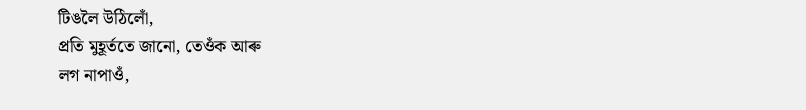টিঙলৈ উঠিলোঁ,
প্ৰতি মুহূৰ্ততে জানো, তেওঁক আৰু
লগ নাপাওঁ,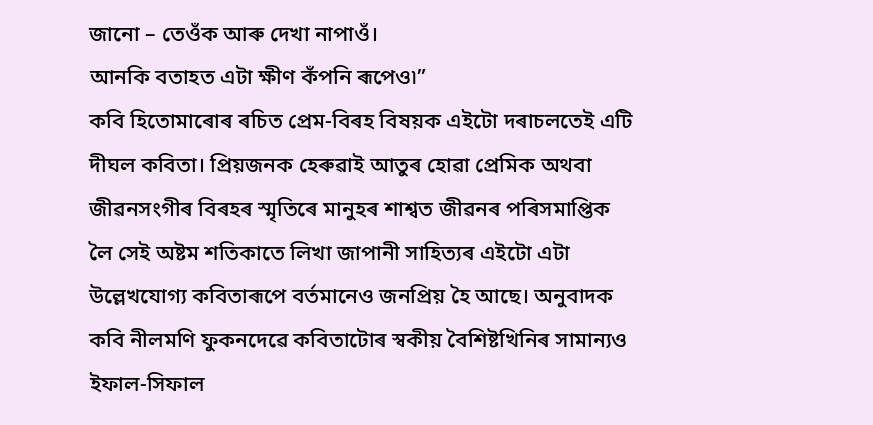জানো – তেওঁক আৰু দেখা নাপাওঁ।
আনকি বতাহত এটা ক্ষীণ কঁপনি ৰূপেও৷”
কবি হিতোমাৰোৰ ৰচিত প্ৰেম-বিৰহ বিষয়ক এইটো দৰাচলতেই এটি দীঘল কবিতা। প্ৰিয়জনক হেৰুৱাই আতুৰ হোৱা প্ৰেমিক অথবা জীৱনসংগীৰ বিৰহৰ স্মৃতিৰে মানুহৰ শাশ্বত জীৱনৰ পৰিসমাপ্তিক লৈ সেই অষ্টম শতিকাতে লিখা জাপানী সাহিত্যৰ এইটো এটা উল্লেখযোগ্য কবিতাৰূপে বৰ্তমানেও জনপ্ৰিয় হৈ আছে। অনুবাদক কবি নীলমণি ফুকনদেৱে কবিতাটোৰ স্বকীয় বৈশিষ্টখিনিৰ সামান্যও ইফাল-সিফাল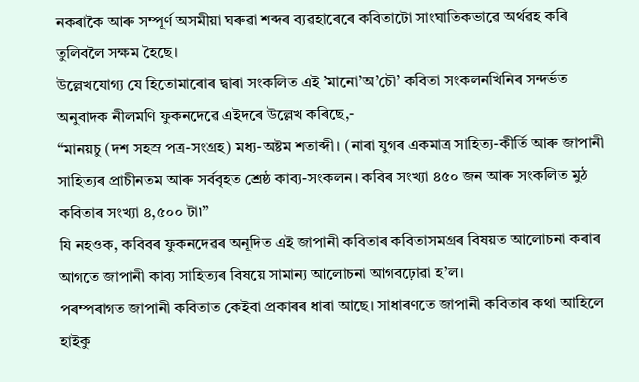নকৰাকৈ আৰু সম্পূৰ্ণ অসমীয়া ঘৰুৱা শব্দৰ ব্যৱহাৰেৰে কবিতাটো সাংঘাতিকভাৱে অৰ্থৱহ কৰি তুলিবলৈ সক্ষম হৈছে।
উল্লেখযোগ্য যে হিতোমাৰোৰ দ্বাৰা সংকলিত এই ’মানো’অ’চৌ’ কবিতা সংকলনখিনিৰ সন্দৰ্ভত অনুবাদক নীলমণি ফুকনদেৱে এইদৰে উল্লেখ কৰিছে,-
“মানয়চু (দশ সহস্ৰ পত্ৰ-সংগ্ৰহ) মধ্য-অষ্টম শতাব্দী। (নাৰা যুগৰ একমাত্ৰ সাহিত্য-কীৰ্তি আৰু জাপানী সাহিত্যৰ প্ৰাচীনতম আৰু সৰ্ববৃহত শ্ৰেষ্ঠ কাব্য-সংকলন। কবিৰ সংখ্যা ৪৫০ জন আৰু সংকলিত মুঠ কবিতাৰ সংখ্যা ৪,৫০০ টা৷”
যি নহওক, কবিবৰ ফুকনদেৱৰ অনূদিত এই জাপানী কবিতাৰ কবিতাসমগ্ৰৰ বিষয়ত আলোচনা কৰাৰ আগতে জাপানী কাব্য সাহিত্যৰ বিষয়ে সামান্য আলোচনা আগবঢ়োৱা হ’ল।
পৰম্পৰাগত জাপানী কবিতাত কেইবা প্ৰকাৰৰ ধাৰা আছে। সাধাৰণতে জাপানী কবিতাৰ কথা আহিলে হাইকু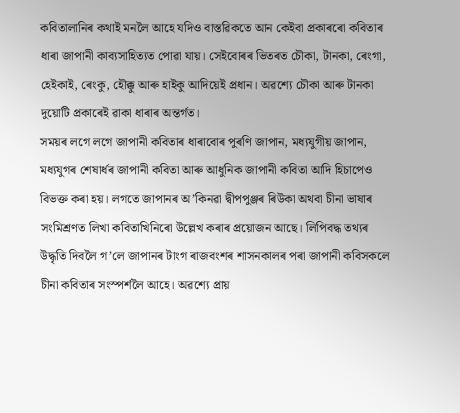কবিতালানিৰ কথাই মনলৈ আহে যদিও বাস্তৱিকতে আন কেইবা প্ৰকাৰৰো কবিতাৰ ধাৰা জাপানী কাব্যসাহিত্যত পোৱা যায়। সেইবোৰৰ ভিতৰত চৌকা, টানকা, ৰেংগা, হেইকাই, ৰেংকু, হৌক্কু আৰু হাইকু আদিয়েই প্ৰধান। অৱশ্যে চৌকা আৰু টানকা দুয়োটি প্ৰকাৰেই ৱাকা ধাৰাৰ অন্তৰ্গত।
সময়ৰ লগে লগে জাপানী কবিতাৰ ধাৰাবোৰ পুৰণি জাপান, মধ্যযুগীয় জাপান, মধ্যযুগৰ শেষাৰ্ধৰ জাপানী কবিতা আৰু আধুনিক জাপানী কবিতা আদি হিচাপেও বিভক্ত কৰা হয়। লগতে জাপানৰ অ’কিনৱা দ্বীপপুঞ্জৰ ৰিউকা অথবা চীনা ভাষাৰ সংমিশ্ৰণত লিখা কবিতাখিনিৰো উল্লেখ কৰাৰ প্ৰয়োজন আছে। লিপিবদ্ধ তথ্যৰ উদ্ধৃতি দিবলৈ গ’লে জাপানৰ টাংগ ৰাজবংশৰ শাসনকালৰ পৰা জাপানী কবিসকলে চীনা কবিতাৰ সংস্পৰ্শলৈ আহে। অৱশ্যে প্ৰায়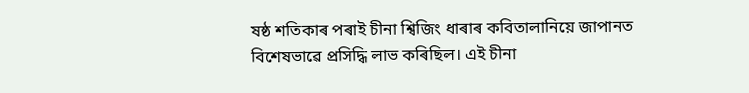ষষ্ঠ শতিকাৰ পৰাই চীনা শ্বিজিং ধাৰাৰ কবিতালানিয়ে জাপানত বিশেষভাৱে প্ৰসিদ্ধি লাভ কৰিছিল। এই চীনা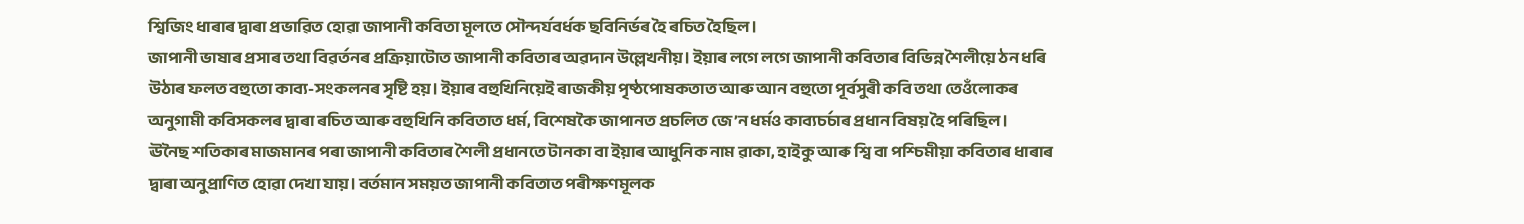শ্বিজিং ধাৰাৰ দ্বাৰা প্ৰভাৱিত হোৱা জাপানী কবিতা মূলতে সৌন্দৰ্যবৰ্ধক ছবিনিৰ্ভৰ হৈ ৰচিত হৈছিল।
জাপানী ভাষাৰ প্ৰসাৰ তথা বিৱৰ্তনৰ প্ৰক্ৰিয়াটোত জাপানী কবিতাৰ অৱদান উল্লেখনীয়। ইয়াৰ লগে লগে জাপানী কবিতাৰ বিভিন্ন শৈলীয়ে ঠন ধৰি উঠাৰ ফলত বহুতো কাব্য-সংকলনৰ সৃষ্টি হয়। ইয়াৰ বহুখিনিয়েই ৰাজকীয় পৃষ্ঠপোষকতাত আৰু আন বহুতো পূৰ্বসুৰী কবি তথা তেওঁলোকৰ অনুগামী কবিসকলৰ দ্বাৰা ৰচিত আৰু বহুখিনি কবিতাত ধৰ্ম, বিশেষকৈ জাপানত প্ৰচলিত জে’ন ধৰ্মও কাব্যচৰ্চাৰ প্ৰধান বিষয় হৈ পৰিছিল।
ঊনৈছ শতিকাৰ মাজমানৰ পৰা জাপানী কবিতাৰ শৈলী প্ৰধানতে টানকা বা ইয়াৰ আধুনিক নাম ৱাকা, হাইকু আৰু শ্বি বা পশ্চিমীয়া কবিতাৰ ধাৰাৰ দ্বাৰা অনুপ্ৰাণিত হোৱা দেখা যায়। বৰ্তমান সময়ত জাপানী কবিতাত পৰীক্ষণমূলক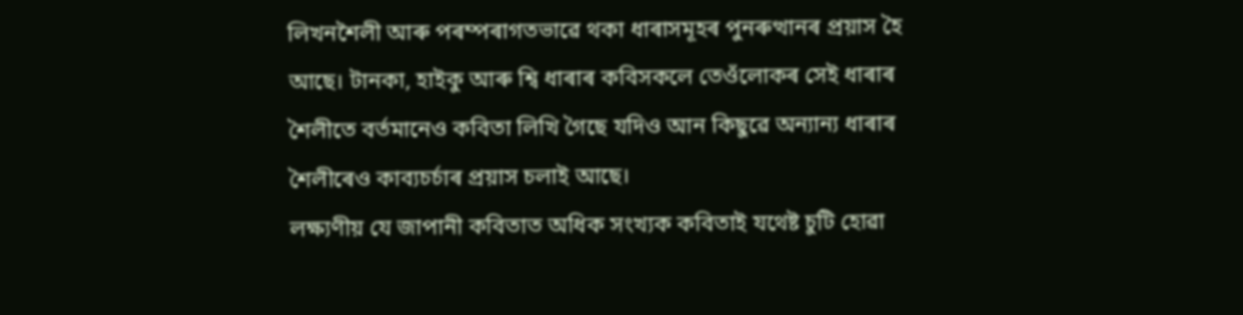লিখনশৈলী আৰু পৰম্পৰাগতভাৱে থকা ধাৰাসমূহৰ পুনৰুত্থানৰ প্ৰয়াস হৈ আছে। টানকা, হাইকু আৰু শ্বি ধাৰাৰ কবিসকলে তেওঁলোকৰ সেই ধাৰাৰ শৈলীতে বৰ্তমানেও কবিতা লিখি গৈছে যদিও আন কিছুৱে অন্যান্য ধাৰাৰ শৈলীৰেও কাব্যচৰ্চাৰ প্ৰয়াস চলাই আছে।
লক্ষ্যণীয় যে জাপানী কবিতাত অধিক সংখ্যক কবিতাই যথেষ্ট চুটি হোৱা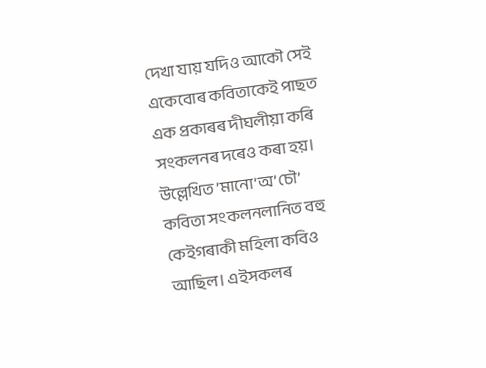দেখা যায় যদিও আকৌ সেই একেবোৰ কবিতাকেই পাছত এক প্ৰকাৰৰ দীঘলীয়া কৰি সংকলনৰ দৰেও কৰা হয়।
উল্লেখিত ’মানো’অ’চৌ’ কবিতা সংকলনলানিত বহু কেইগৰাকী মহিলা কবিও আছিল। এইসকলৰ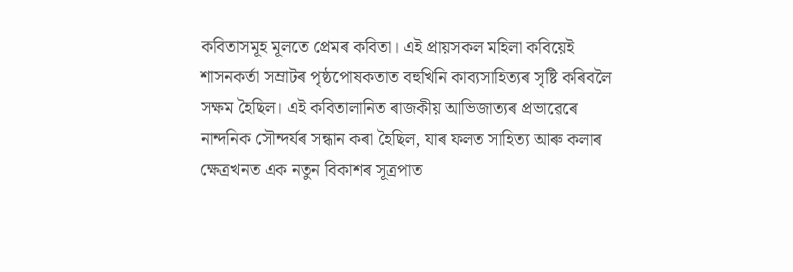কবিতাসমূহ মূলতে প্ৰেমৰ কবিতা। এই প্ৰায়সকল মহিলা কবিয়েই শাসনকৰ্তা সম্ৰাটৰ পৃষ্ঠপোষকতাত বহুখিনি কাব্যসাহিত্যৰ সৃষ্টি কৰিবলৈ সক্ষম হৈছিল। এই কবিতালানিত ৰাজকীয় আভিজাত্যৰ প্ৰভাৱেৰে নান্দনিক সৌন্দৰ্যৰ সন্ধান কৰা হৈছিল, যাৰ ফলত সাহিত্য আৰু কলাৰ ক্ষেত্ৰখনত এক নতুন বিকাশৰ সূত্ৰপাত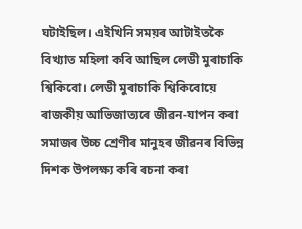ঘটাইছিল। এইখিনি সময়ৰ আটাইতকৈ বিখ্যাত মহিলা কবি আছিল লেডী মুৰাচাকি শ্বিকিবো। লেডী মুৰাচাকি শ্বিকিবোয়ে ৰাজকীয় আভিজাত্যৰে জীৱন-যাপন কৰা সমাজৰ উচ্চ শ্ৰেণীৰ মানুহৰ জীৱনৰ বিভিন্ন দিশক উপলক্ষ্য কৰি ৰচনা কৰা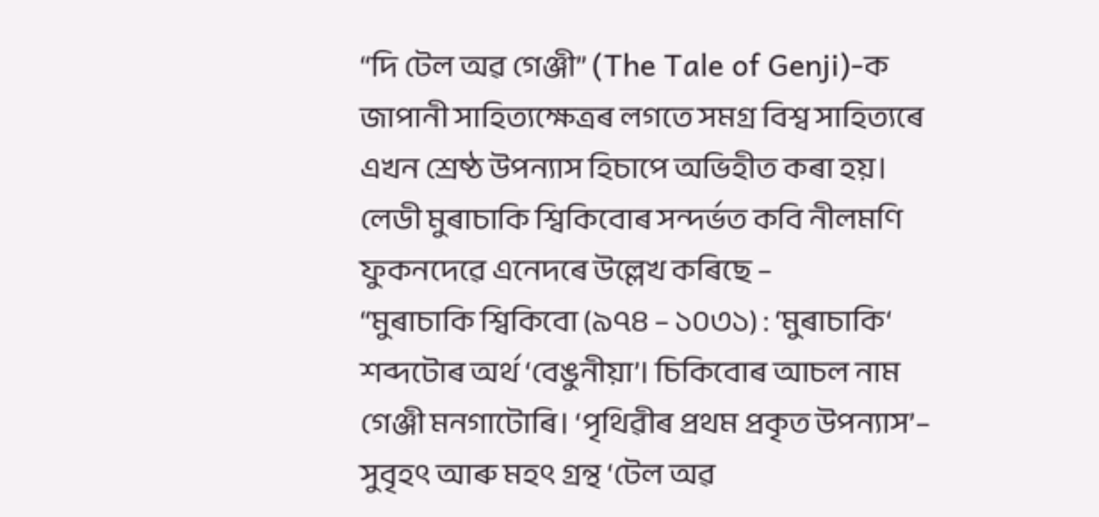“দি টেল অৱ গেঞ্জী” (The Tale of Genji)-ক জাপানী সাহিত্যক্ষেত্ৰৰ লগতে সমগ্ৰ বিশ্ব সাহিত্যৰে এখন শ্ৰেষ্ঠ উপন্যাস হিচাপে অভিহীত কৰা হয়।
লেডী মুৰাচাকি শ্বিকিবোৰ সন্দৰ্ভত কবি নীলমণি ফুকনদেৱে এনেদৰে উল্লেখ কৰিছে –
“মুৰাচাকি শ্বিকিবো (৯৭৪ – ১০৩১) : ‘মুৰাচাকি‘ শব্দটোৰ অৰ্থ ‘বেঙুনীয়া’। চিকিবোৰ আচল নাম গেঞ্জী মনগাটোৰি। ‘পৃথিৱীৰ প্ৰথম প্ৰকৃত উপন্যাস’– সুবৃহৎ আৰু মহৎ গ্ৰন্থ ‘টেল অৱ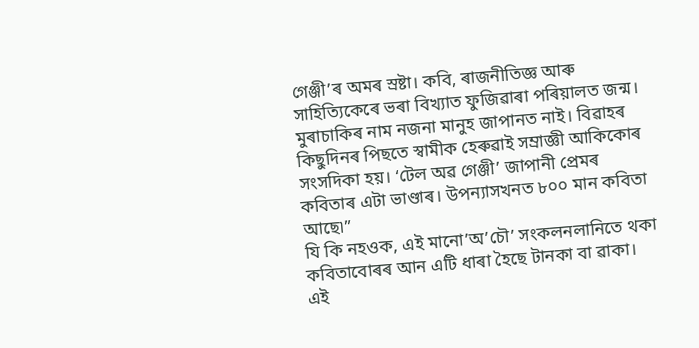গেঞ্জী’ৰ অমৰ স্ৰষ্টা। কবি, ৰাজনীতিজ্ঞ আৰু সাহিত্যিকেৰে ভৰা বিখ্যাত ফুজিৱাৰা পৰিয়ালত জন্ম। মুৰাচাকিৰ নাম নজনা মানুহ জাপানত নাই। বিৱাহৰ কিছুদিনৰ পিছতে স্বামীক হেৰুৱাই সম্ৰাজ্ঞী আকিকোৰ সংসদিকা হয়। ‘টেল অৱ গেঞ্জী’ জাপানী প্ৰেমৰ কবিতাৰ এটা ভাণ্ডাৰ। উপন্যাসখনত ৮০০ মান কবিতা আছে৷”
যি কি নহওক, এই মানো’অ’চৌ’ সংকলনলানিতে থকা কবিতাবোৰৰ আন এটি ধাৰা হৈছে টানকা বা ৱাকা। এই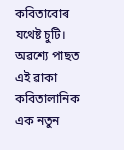কবিতাবোৰ যথেষ্ট চুটি। অৱশ্যে পাছত এই ৱাকা কবিতালানিক এক নতুন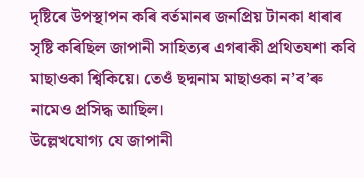দৃষ্টিৰে উপস্থাপন কৰি বৰ্তমানৰ জনপ্ৰিয় টানকা ধাৰাৰ সৃষ্টি কৰিছিল জাপানী সাহিত্যৰ এগৰাকী প্ৰথিতযশা কবি মাছাওকা শ্বিকিয়ে। তেওঁ ছদ্মনাম মাছাওকা ন’ব’ৰু নামেও প্ৰসিদ্ধ আছিল।
উল্লেখযোগ্য যে জাপানী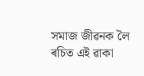সমাজ জীৱনক লৈ ৰচিত এই ৱাকা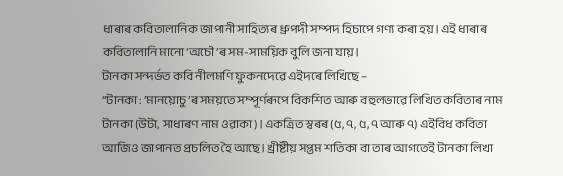ধাৰাৰ কবিতালানিক জাপানী সাহিত্যৰ ধ্ৰুপদী সম্পদ হিচাপে গণ্য কৰা হয়। এই ধাৰাৰ কবিতালানি মানো’অচৌ’ৰ সম-সাময়িক বুলি জনা যায়।
টানকা সন্দৰ্ভত কবি নীলমণি ফুকনদেৱে এইদৰে লিখিছে –
“টানকা : ‘মানয়োচু’ৰ সময়তে সম্পূৰ্ণৰূপে বিকশিত আৰু বহুলভাৱে লিখিত কবিতাৰ নাম টানকা (উটা, সাধাৰণ নাম ওৱাকা)। একত্ৰিত স্বৰৰ (৫, ৭, ৫, ৭ আৰু ৭) এইবিধ কবিতা আজিও জাপানত প্ৰচলিত হৈ আছে। খ্ৰীষ্টীয় সপ্তম শতিকা বা তাৰ আগতেই টানকা লিখা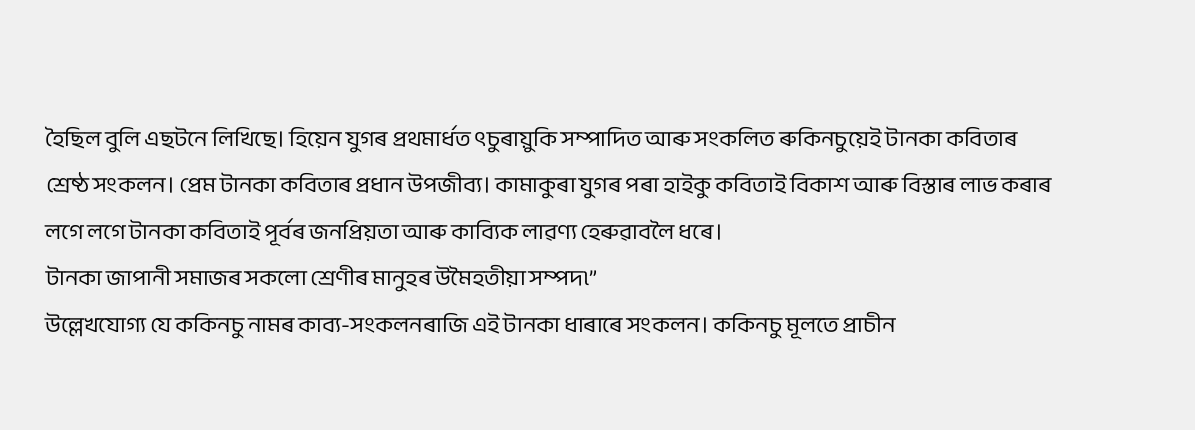হৈছিল বুলি এছটনে লিখিছে। হিয়েন যুগৰ প্ৰথমাৰ্ধত ৎচুৰায়ুকি সম্পাদিত আৰু সংকলিত ৰুকিনচুয়েই টানকা কবিতাৰ শ্ৰেষ্ঠ সংকলন। প্ৰেম টানকা কবিতাৰ প্ৰধান উপজীব্য। কামাকুৰা যুগৰ পৰা হাইকু কবিতাই বিকাশ আৰু বিস্তাৰ লাভ কৰাৰ লগে লগে টানকা কবিতাই পূৰ্বৰ জনপ্ৰিয়তা আৰু কাব্যিক লাৱণ্য হেৰুৱাবলৈ ধৰে।
টানকা জাপানী সমাজৰ সকলো শ্ৰেণীৰ মানুহৰ উমৈহতীয়া সম্পদ৷”
উল্লেখযোগ্য যে ককিনচু নামৰ কাব্য-সংকলনৰাজি এই টানকা ধাৰাৰে সংকলন। ককিনচু মূলতে প্ৰাচীন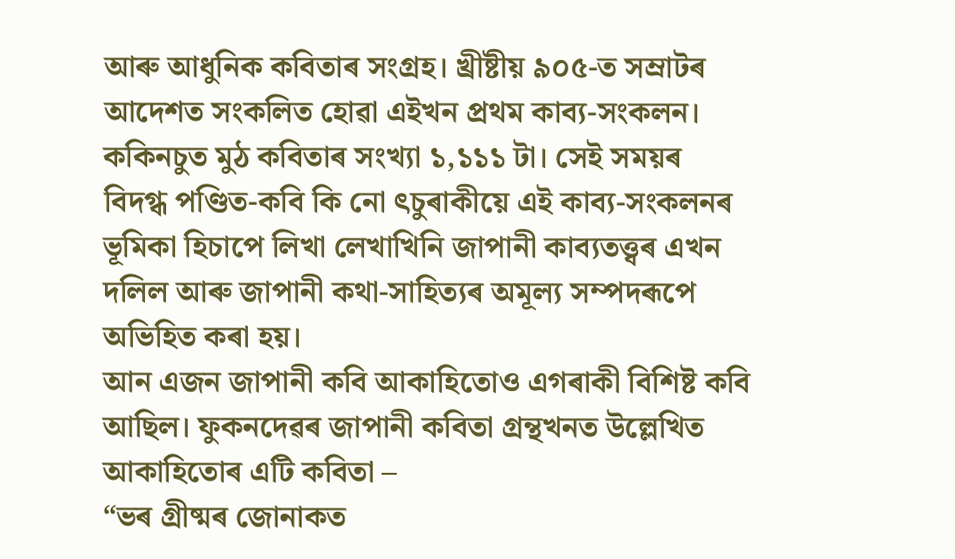আৰু আধুনিক কবিতাৰ সংগ্ৰহ। খ্ৰীষ্টীয় ৯০৫-ত সম্ৰাটৰ আদেশত সংকলিত হোৱা এইখন প্ৰথম কাব্য-সংকলন। ককিনচুত মুঠ কবিতাৰ সংখ্যা ১,১১১ টা। সেই সময়ৰ বিদগ্ধ পণ্ডিত-কবি কি নো ৎচুৰাকীয়ে এই কাব্য-সংকলনৰ ভূমিকা হিচাপে লিখা লেখাখিনি জাপানী কাব্যতত্ত্বৰ এখন দলিল আৰু জাপানী কথা-সাহিত্যৰ অমূল্য সম্পদৰূপে অভিহিত কৰা হয়।
আন এজন জাপানী কবি আকাহিতোও এগৰাকী বিশিষ্ট কবি আছিল। ফুকনদেৱৰ জাপানী কবিতা গ্ৰন্থখনত উল্লেখিত আকাহিতোৰ এটি কবিতা –
“ভৰ গ্ৰীষ্মৰ জোনাকত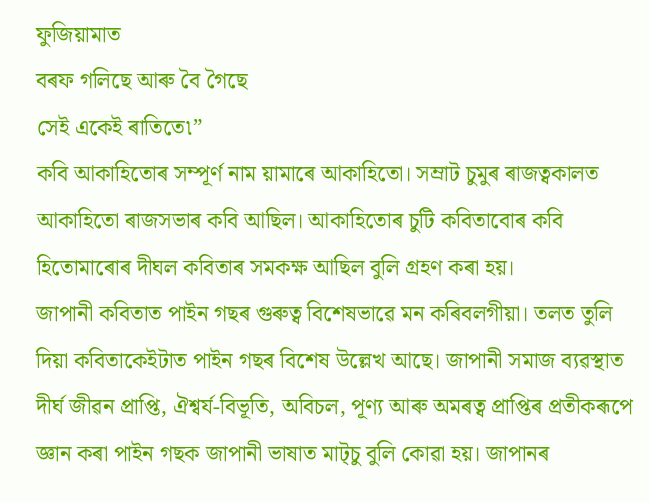ফুজিয়ামাত
বৰফ গলিছে আৰু বৈ গৈছে
সেই একেই ৰাতিতে৷”
কবি আকাহিতোৰ সম্পূৰ্ণ নাম য়ামাৰে আকাহিতো। সম্ৰাট চুমুৰ ৰাজত্বকালত আকাহিতো ৰাজসভাৰ কবি আছিল। আকাহিতোৰ চুটি কবিতাবোৰ কবি হিতোমাৰোৰ দীঘল কবিতাৰ সমকক্ষ আছিল বুলি গ্ৰহণ কৰা হয়।
জাপানী কবিতাত পাইন গছৰ গুৰুত্ব বিশেষভাৱে মন কৰিবলগীয়া। তলত তুলি দিয়া কবিতাকেইটাত পাইন গছৰ বিশেষ উল্লেখ আছে। জাপানী সমাজ ব্যৱস্থাত দীৰ্ঘ জীৱন প্ৰাপ্তি, ঐশ্বৰ্য-বিভূতি, অবিচল, পূণ্য আৰু অমৰত্ব প্ৰাপ্তিৰ প্ৰতীকৰূপে জ্ঞান কৰা পাইন গছক জাপানী ভাষাত মাট্চু বুলি কোৱা হয়। জাপানৰ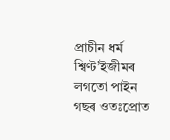প্ৰাচীন ধৰ্ম শ্বিণ্ট’ইজীমৰ লগতো পাইন গছৰ ওতঃপ্ৰোত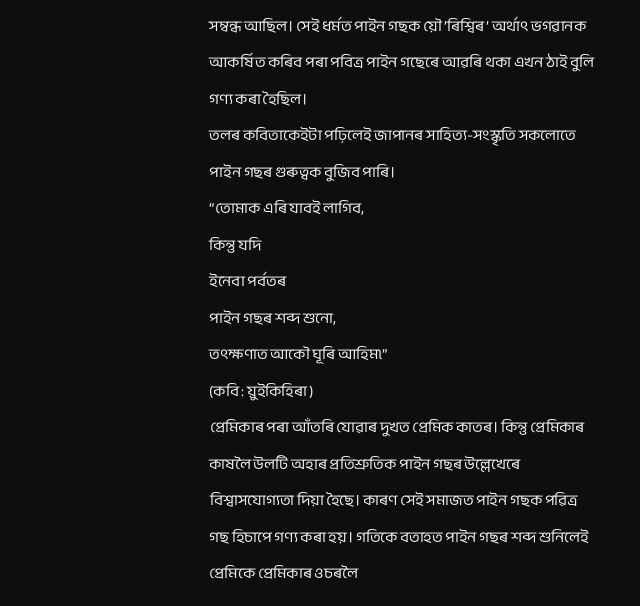সম্বন্ধ আছিল। সেই ধৰ্মত পাইন গছক য়ৌ’ৰিশ্বিৰ’ অৰ্থাৎ ভগৱানক আকৰ্ষিত কৰিব পৰা পবিত্ৰ পাইন গছেৰে আৱৰি থকা এখন ঠাই বুলি গণ্য কৰা হৈছিল।
তলৰ কবিতাকেইটা পঢ়িলেই জাপানৰ সাহিত্য-সংস্কৃতি সকলোতে পাইন গছৰ গুৰুত্বক বুজিব পাৰি।
“তোমাক এৰি যাবই লাগিব,
কিন্তু যদি
ইনেবা পৰ্বতৰ
পাইন গছৰ শব্দ শুনো,
তৎক্ষণাত আকৌ ঘূৰি আহিম৷”
(কবি : য়ুইকিহিৰা)
প্ৰেমিকাৰ পৰা আঁতৰি যোৱাৰ দুখত প্ৰেমিক কাতৰ। কিন্তু প্ৰেমিকাৰ কাষলৈ উলটি অহাৰ প্ৰতিশ্ৰুতিক পাইন গছৰ উল্লেখেৰে বিশ্বাসযোগ্যতা দিয়া হৈছে। কাৰণ সেই সমাজত পাইন গছক পৱিত্ৰ গছ হিচাপে গণ্য কৰা হয়। গতিকে বতাহত পাইন গছৰ শব্দ শুনিলেই প্ৰেমিকে প্ৰেমিকাৰ ওচৰলৈ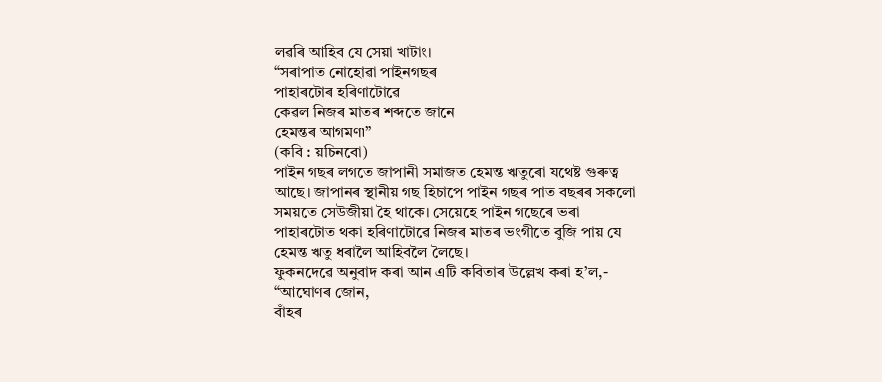লৱৰি আহিব যে সেয়া খাটাং।
“সৰাপাত নোহোৱা পাইনগছৰ
পাহাৰটোৰ হৰিণাটোৱে
কেৱল নিজৰ মাতৰ শব্দতে জানে
হেমন্তৰ আগমণ৷”
(কবি : য়চিনবো)
পাইন গছৰ লগতে জাপানী সমাজত হেমন্ত ঋতুৰো যথেষ্ট গুৰুত্ব আছে। জাপানৰ স্থানীয় গছ হিচাপে পাইন গছৰ পাত বছৰৰ সকলো সময়তে সেউজীয়া হৈ থাকে। সেয়েহে পাইন গছেৰে ভৰা পাহাৰটোত থকা হৰিণাটোৱে নিজৰ মাতৰ ভংগীতে বুজি পায় যে হেমন্ত ঋতু ধৰালৈ আহিবলৈ লৈছে।
ফুকনদেৱে অনুবাদ কৰা আন এটি কবিতাৰ উল্লেখ কৰা হ’ল,-
“আঘোণৰ জোন,
বাঁহৰ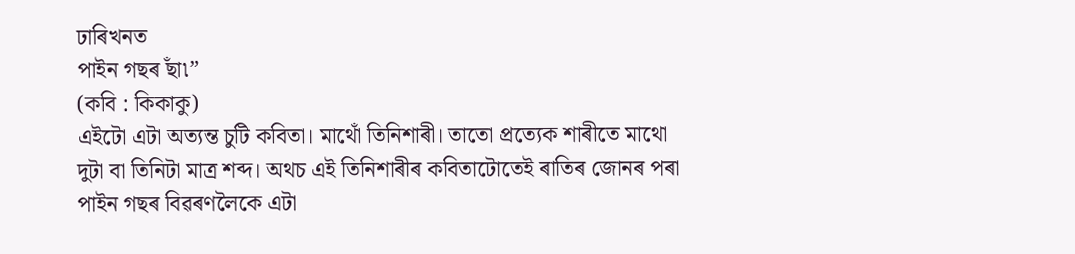ঢাৰিখনত
পাইন গছৰ ছাঁ৷”
(কবি : কিকাকু)
এইটো এটা অত্যন্ত চুটি কবিতা। মাথোঁ তিনিশাৰী। তাতো প্ৰত্যেক শাৰীতে মাথো দুটা বা তিনিটা মাত্ৰ শব্দ। অথচ এই তিনিশাৰীৰ কবিতাটোতেই ৰাতিৰ জোনৰ পৰা পাইন গছৰ বিৱৰণলৈকে এটা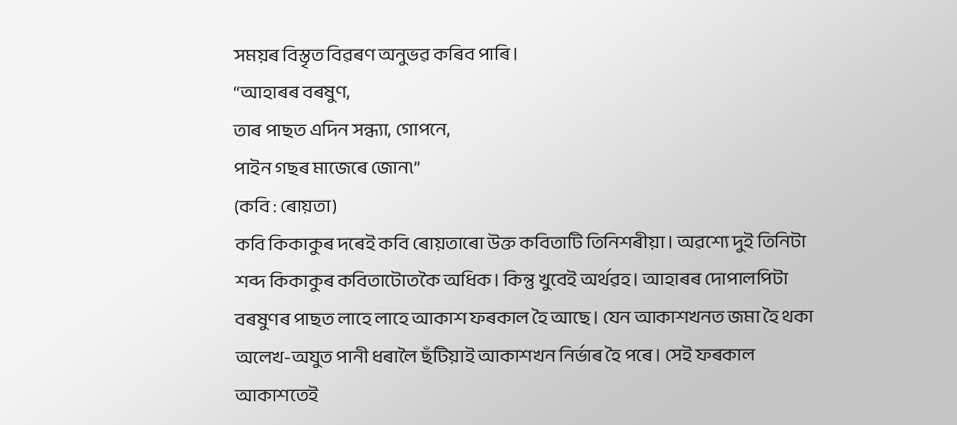সময়ৰ বিস্তৃত বিৱৰণ অনুভৱ কৰিব পাৰি।
“আহাৰৰ বৰষুণ,
তাৰ পাছত এদিন সন্ধ্যা, গোপনে,
পাইন গছৰ মাজেৰে জোন৷”
(কবি : ৰোয়তা)
কবি কিকাকুৰ দৰেই কবি ৰোয়তাৰো উক্ত কবিতাটি তিনিশৰীয়া। অৱশ্যে দুই তিনিটা শব্দ কিকাকুৰ কবিতাটোতকৈ অধিক। কিন্তু খুবেই অৰ্থৱহ। আহাৰৰ দোপালপিটা বৰষুণৰ পাছত লাহে লাহে আকাশ ফৰকাল হৈ আছে। যেন আকাশখনত জমা হৈ থকা অলেখ-অযুত পানী ধৰালৈ ছঁটিয়াই আকাশখন নিৰ্ভাৰ হৈ পৰে। সেই ফৰকাল আকাশতেই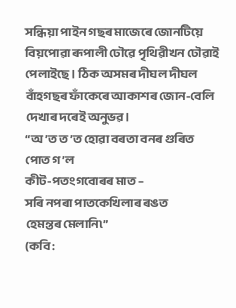সন্ধিয়া পাইন গছৰ মাজেৰে জোনটিয়ে বিয়পোৱা ৰূপালী ঢৌৱে পৃথিৱীখন ঢৌৱাই পেলাইছে। ঠিক অসমৰ দীঘল দীঘল বাঁহগছৰ ফাঁকেৰে আকাশৰ জোন-বেলি দেখাৰ দৰেই অনুভৱ।
“অ’ত ত’ত হোৱা বৰতা বনৰ গুৰিত
পোত গ’ল
কীট-পতংগবোৰৰ মাত –
সৰি নপৰা পাতকেখিলাৰ ৰঙত
হেমন্তৰ মেলানি৷”
(কবি :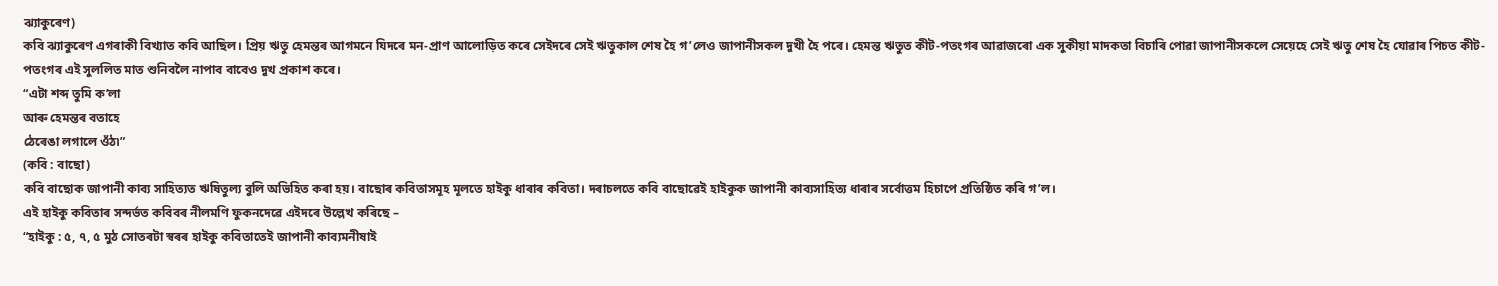ঝ্যাকুৰেণ)
কবি ঝ্যাকুৰেণ এগৰাকী বিখ্যাত কবি আছিল। প্ৰিয় ঋতু হেমন্তৰ আগমনে যিদৰে মন-প্ৰাণ আলোড়িত কৰে সেইদৰে সেই ঋতুকাল শেষ হৈ গ’লেও জাপানীসকল দুখী হৈ পৰে। হেমন্ত ঋতুত কীট-পতংগৰ আৱাজৰো এক সুকীয়া মাদকতা বিচাৰি পোৱা জাপানীসকলে সেয়েহে সেই ঋতু শেষ হৈ যোৱাৰ পিচত কীট-পতংগৰ এই সুললিত মাত শুনিবলৈ নাপাব বাবেও দুখ প্ৰকাশ কৰে।
“এটা শব্দ তুমি ক’লা
আৰু হেমন্তৰ বতাহে
ঠেৰেঙা লগালে ওঁঠ৷”
(কবি : বাছো)
কবি বাছোক জাপানী কাব্য সাহিত্যত ঋষিতুল্য বুলি অভিহিত কৰা হয়। বাছোৰ কবিতাসমূহ মূলতে হাইকু ধাৰাৰ কবিতা। দৰাচলতে কবি বাছোৱেই হাইকুক জাপানী কাব্যসাহিত্য ধাৰাৰ সৰ্বোত্তম হিচাপে প্ৰতিষ্ঠিত কৰি গ’ল।
এই হাইকু কবিতাৰ সন্দৰ্ভত কবিবৰ নীলমণি ফুকনদেৱে এইদৰে উল্লেখ কৰিছে –
“হাইকু : ৫, ৭, ৫ মুঠ সোতৰটা স্বৰৰ হাইকু কবিতাতেই জাপানী কাব্যমনীষাই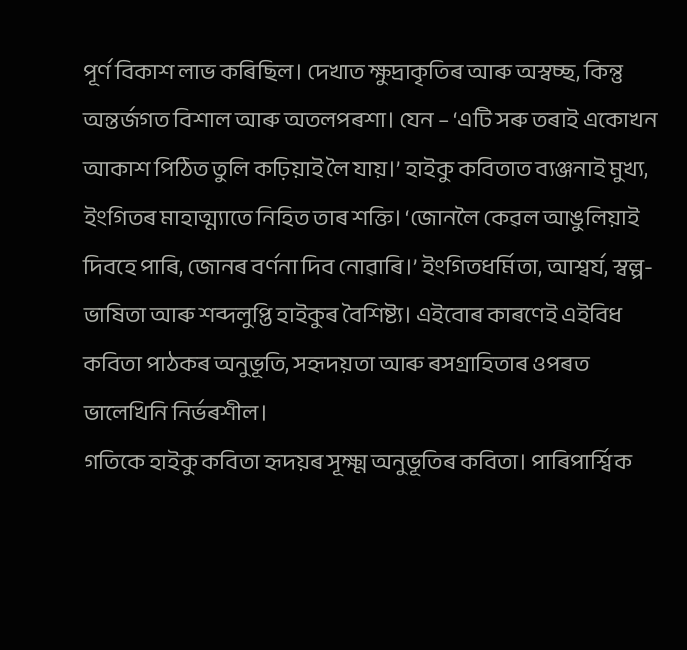পূৰ্ণ বিকাশ লাভ কৰিছিল। দেখাত ক্ষুদ্ৰাকৃতিৰ আৰু অস্বচ্ছ, কিন্তু অন্তৰ্জগত বিশাল আৰু অতলপৰশা। যেন – ‘এটি সৰু তৰাই একোখন আকাশ পিঠিত তুলি কঢ়িয়াই লৈ যায়।’ হাইকু কবিতাত ব্যঞ্জনাই মুখ্য, ইংগিতৰ মাহাত্ম্যাতে নিহিত তাৰ শক্তি। ‘জোনলৈ কেৱল আঙুলিয়াই দিবহে পাৰি, জোনৰ বৰ্ণনা দিব নোৱাৰি।’ ইংগিতধৰ্মিতা, আশ্বৰ্য, স্বল্প-ভাষিতা আৰু শব্দলুপ্তি হাইকুৰ বৈশিষ্ট্য। এইবোৰ কাৰণেই এইবিধ কবিতা পাঠকৰ অনুভূতি, সহৃদয়তা আৰু ৰসগ্ৰাহিতাৰ ওপৰত ভালেখিনি নিৰ্ভৰশীল।
গতিকে হাইকু কবিতা হৃদয়ৰ সূক্ষ্ম অনুভূতিৰ কবিতা। পাৰিপাৰ্শ্বিক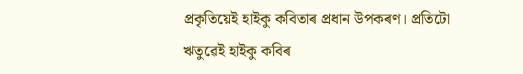প্ৰকৃতিয়েই হাইকু কবিতাৰ প্ৰধান উপকৰণ। প্ৰতিটো ঋতুৱেই হাইকু কবিৰ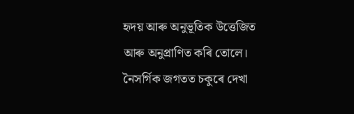হৃদয় আৰু অনুভূতিক উত্তেজিত আৰু অনুপ্ৰাণিত কৰি তোলে। নৈসৰ্গিক জগতত চকুৰে দেখা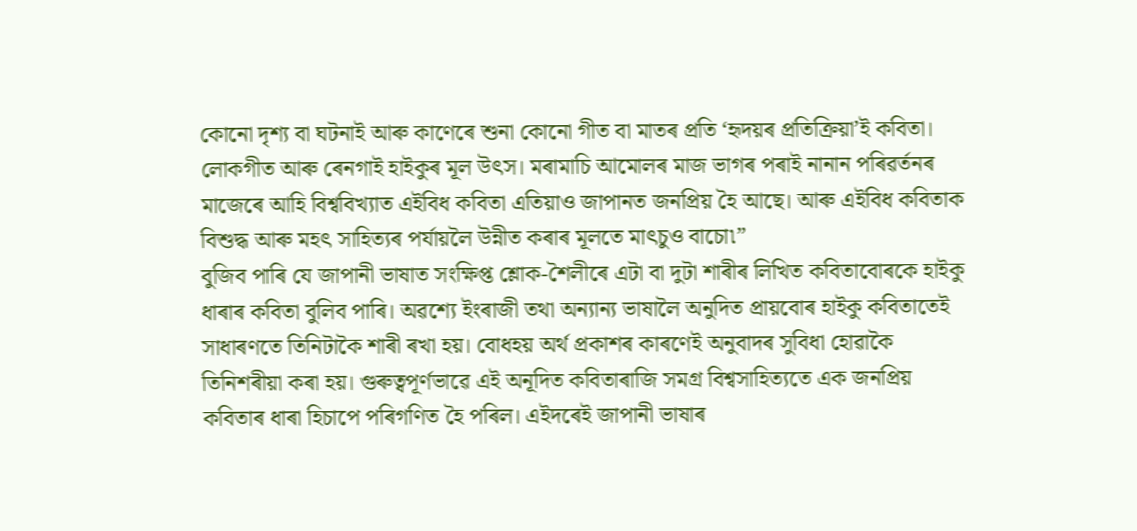কোনো দৃশ্য বা ঘটনাই আৰু কাণেৰে শুনা কোনো গীত বা মাতৰ প্ৰতি ‘হৃদয়ৰ প্ৰতিক্ৰিয়া’ই কবিতা।
লোকগীত আৰু ৰেনগাই হাইকুৰ মূল উৎস। মৰামাচি আমোলৰ মাজ ভাগৰ পৰাই নানান পৰিৱৰ্তনৰ মাজেৰে আহি বিশ্ববিখ্যাত এইবিধ কবিতা এতিয়াও জাপানত জনপ্ৰিয় হৈ আছে। আৰু এইবিধ কবিতাক বিশুদ্ধ আৰু মহৎ সাহিত্যৰ পৰ্যায়লৈ উন্নীত কৰাৰ মূলতে মাৎচুও বাচো৷”
বুজিব পাৰি যে জাপানী ভাষাত সংক্ষিপ্ত শ্লোক-শৈলীৰে এটা বা দুটা শাৰীৰ লিখিত কবিতাবোৰকে হাইকু ধাৰাৰ কবিতা বুলিব পাৰি। অৱশ্যে ইংৰাজী তথা অন্যান্য ভাষালৈ অনুদিত প্ৰায়বোৰ হাইকু কবিতাতেই সাধাৰণতে তিনিটাকৈ শাৰী ৰখা হয়। বোধহয় অৰ্থ প্ৰকাশৰ কাৰণেই অনুবাদৰ সুবিধা হোৱাকৈ তিনিশৰীয়া কৰা হয়। গুৰুত্বপূৰ্ণভাৱে এই অনূদিত কবিতাৰাজি সমগ্ৰ বিশ্বসাহিত্যতে এক জনপ্ৰিয় কবিতাৰ ধাৰা হিচাপে পৰিগণিত হৈ পৰিল। এইদৰেই জাপানী ভাষাৰ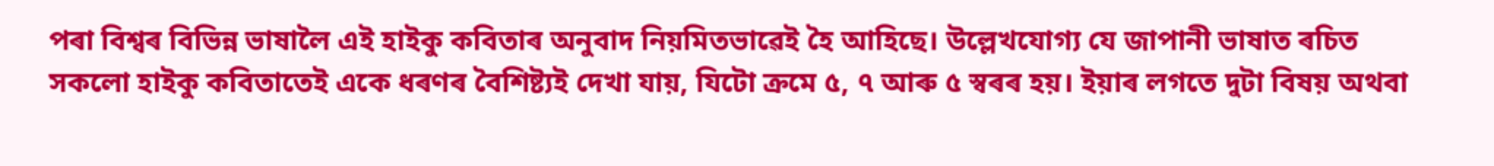পৰা বিশ্বৰ বিভিন্ন ভাষালৈ এই হাইকু কবিতাৰ অনুবাদ নিয়মিতভাৱেই হৈ আহিছে। উল্লেখযোগ্য যে জাপানী ভাষাত ৰচিত সকলো হাইকু কবিতাতেই একে ধৰণৰ বৈশিষ্ট্যই দেখা যায়, যিটো ক্ৰমে ৫, ৭ আৰু ৫ স্বৰৰ হয়। ইয়াৰ লগতে দুটা বিষয় অথবা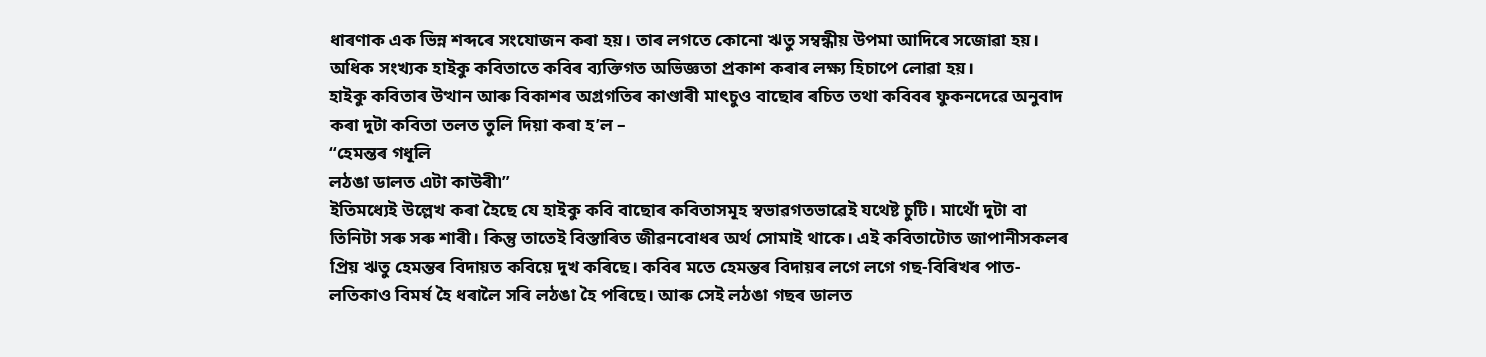ধাৰণাক এক ভিন্ন শব্দৰে সংযোজন কৰা হয়। তাৰ লগতে কোনো ঋতু সম্বন্ধীয় উপমা আদিৰে সজোৱা হয়। অধিক সংখ্যক হাইকু কবিতাতে কবিৰ ব্যক্তিগত অভিজ্ঞতা প্ৰকাশ কৰাৰ লক্ষ্য হিচাপে লোৱা হয়।
হাইকু কবিতাৰ উত্থান আৰু বিকাশৰ অগ্ৰগতিৰ কাণ্ডাৰী মাৎচুও বাছোৰ ৰচিত তথা কবিবৰ ফুকনদেৱে অনুবাদ কৰা দুটা কবিতা তলত তুলি দিয়া কৰা হ’ল –
“হেমন্তৰ গধূলি
লঠঙা ডালত এটা কাউৰী৷”
ইতিমধ্যেই উল্লেখ কৰা হৈছে যে হাইকু কবি বাছোৰ কবিতাসমূহ স্বভাৱগতভাৱেই যথেষ্ট চুটি। মাথোঁ দুটা বা তিনিটা সৰু সৰু শাৰী। কিন্তু তাতেই বিস্তাৰিত জীৱনবোধৰ অৰ্থ সোমাই থাকে। এই কবিতাটোত জাপানীসকলৰ প্ৰিয় ঋতু হেমন্তৰ বিদায়ত কবিয়ে দুখ কৰিছে। কবিৰ মতে হেমন্তৰ বিদায়ৰ লগে লগে গছ-বিৰিখৰ পাত-লতিকাও বিমৰ্ষ হৈ ধৰালৈ সৰি লঠঙা হৈ পৰিছে। আৰু সেই লঠঙা গছৰ ডালত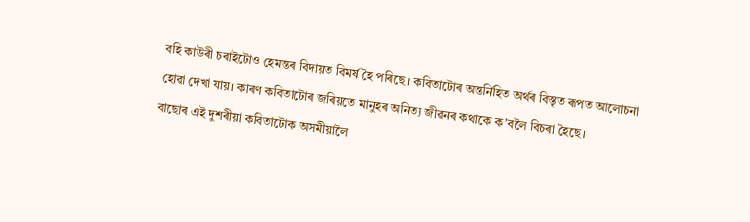বহি কাউৰী চৰাইটোও হেমন্তৰ বিদায়ত বিমৰ্ষ হৈ পৰিছে। কবিতাটোৰ অন্তৰ্নিহিত অৰ্থৰ বিস্তৃত ৰূপত আলোচনা হোৱা দেখা যায়। কাৰণ কবিতাটোৰ জৰিয়তে মানুহৰ অনিত্য জীৱনৰ কথাকে ক’বলৈ বিচৰা হৈছে।
বাছোৰ এই দুশৰীয়া কবিতাটোক অসমীয়ালৈ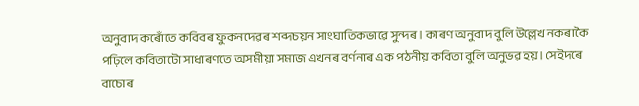অনুবাদ কৰোঁতে কবিবৰ ফুকনদেৱৰ শব্দচয়ন সাংঘাতিকভাৱে সুন্দৰ। কাৰণ অনুবাদ বুলি উল্লেখ নকৰাকৈ পঢ়িলে কবিতাটো সাধাৰণতে অসমীয়া সমাজ এখনৰ বৰ্ণনাৰ এক পঠনীয় কবিতা বুলি অনুভৱ হয়। সেইদৰে বাচোৰ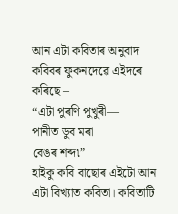আন এটা কবিতাৰ অনুবাদ কবিবৰ ফুকনদেৱে এইদৰে কৰিছে –
“এটা পুৰণি পুখুৰী—
পানীত ডুব মৰা
বেঙৰ শব্দ৷”
হাইকু কবি বাছোৰ এইটো আন এটা বিখ্যাত কবিতা। কবিতাটি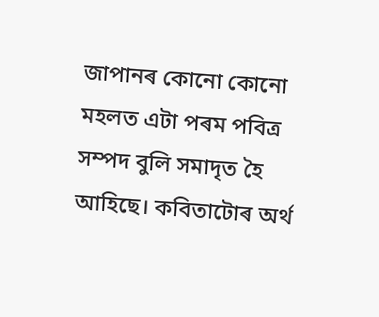জাপানৰ কোনো কোনো মহলত এটা পৰম পবিত্ৰ সম্পদ বুলি সমাদৃত হৈ আহিছে। কবিতাটোৰ অৰ্থ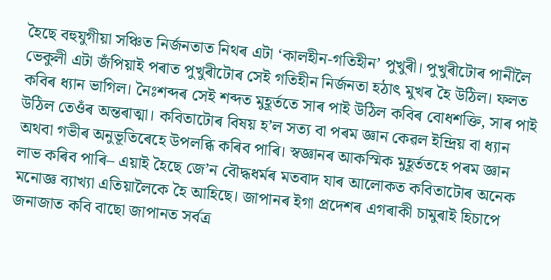হৈছে বহুযুগীয়া সঞ্চিত নিৰ্জনতাত নিথৰ এটা ‘কালহীন-গতিহীন’ পুখুৰী। পুখুৰীটোৰ পানীলৈ ভেকুলী এটা জঁপিয়াই পৰাত পুখুৰীটোৰ সেই গতিহীন নিৰ্জনতা হঠাৎ মুখৰ হৈ উঠিল। ফলত কবিৰ ধ্যান ভাগিল। নৈঃশব্দৰ সেই শব্দত মুহূৰ্ততে সাৰ পাই উঠিল কবিৰ বোধশক্তি, সাৰ পাই উঠিল তেওঁৰ অন্তৰাত্মা। কবিতাটোৰ বিষয় হ’ল সত্য বা পৰম জ্ঞান কেৱল ইন্দ্ৰিয় বা ধ্যান অথবা গভীৰ অনুভূতিৰেহে উপলব্ধি কৰিব পাৰি। স্বজ্ঞানৰ আকস্মিক মুহূৰ্ততহে পৰম জ্ঞান লাভ কৰিব পাৰি– এয়াই হৈছে জে’ন বৌদ্ধধৰ্মৰ মতবাদ যাৰ আলোকত কবিতাটোৰ অনেক মনোজ্ঞ ব্যাখ্যা এতিয়ালৈকে হৈ আহিছে। জাপানৰ ইগা প্ৰদেশৰ এগৰাকী চামুৰাই হিচাপে জনাজাত কবি বাছো জাপানত সৰ্বত্ৰ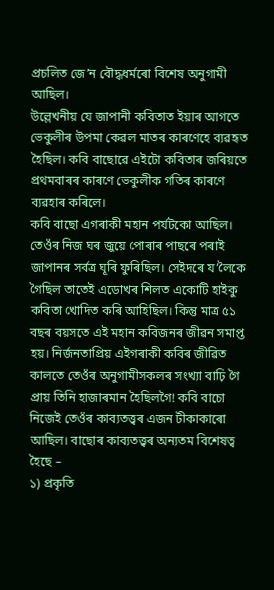প্ৰচলিত জে’ন বৌদ্ধধৰ্মৰো বিশেষ অনুগামী আছিল।
উল্লেখনীয় যে জাপানী কবিতাত ইয়াৰ আগতে ভেকুলীৰ উপমা কেৱল মাতৰ কাৰণেহে ব্যৱহৃত হৈছিল। কবি বাছোৱে এইটো কবিতাৰ জৰিয়তে প্ৰথমবাৰৰ কাৰণে ভেকুলীক গতিৰ কাৰণে ব্যৱহাৰ কৰিলে।
কবি বাছো এগৰাকী মহান পৰ্যটকো আছিল। তেওঁৰ নিজ ঘৰ জুয়ে পোৰাৰ পাছৰে পৰাই জাপানৰ সৰ্বত্ৰ ঘূৰি ফুৰিছিল। সেইদৰে য’লৈকে গৈছিল তাতেই এডোখৰ শিলত একোটি হাইকু কবিতা খোদিত কৰি আহিছিল। কিন্তু মাত্ৰ ৫১ বছৰ বয়সতে এই মহান কবিজনৰ জীৱন সমাপ্ত হয়। নিৰ্জনতাপ্ৰিয় এইগৰাকী কবিৰ জীৱিত কালতে তেওঁৰ অনুগামীসকলৰ সংখ্যা বাঢ়ি গৈ প্ৰায় তিনি হাজাৰমান হৈছিলগৈ! কবি বাচো নিজেই তেওঁৰ কাব্যতত্ত্বৰ এজন টীকাকাৰো আছিল। বাছোৰ কাব্যতত্ত্বৰ অন্যতম বিশেষত্ব হৈছে –
১) প্ৰকৃতি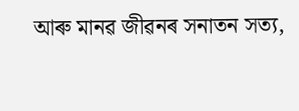আৰু মানৱ জীৱনৰ সনাতন সত্য,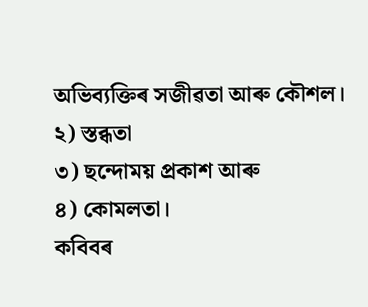অভিব্যক্তিৰ সজীৱতা আৰু কৌশল।
২) স্তব্ধতা
৩) ছন্দোময় প্ৰকাশ আৰু
৪) কোমলতা।
কবিবৰ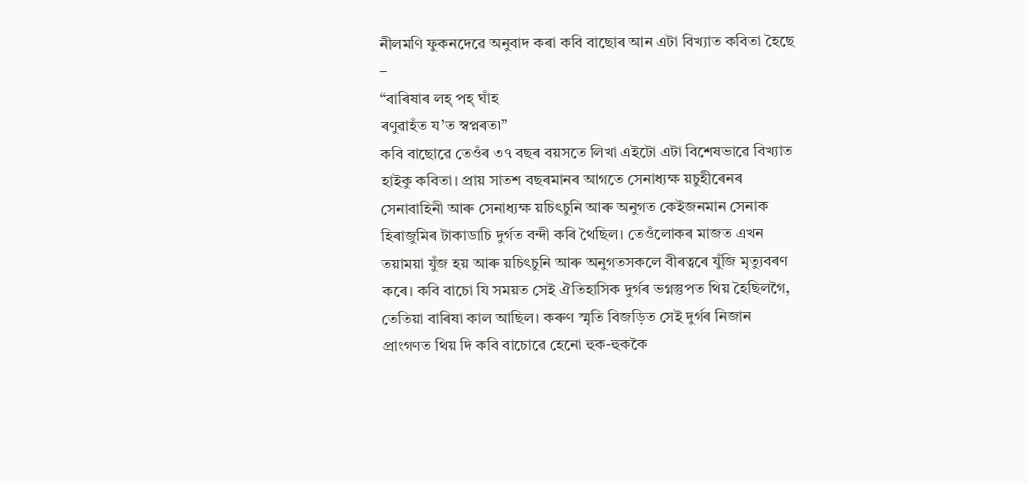নীলমণি ফুকনদেৱে অনুবাদ কৰা কবি বাছোৰ আন এটা বিখ্যাত কবিতা হৈছে –
“বাৰিষাৰ লহ্ পহ্ ঘাঁহ
ৰণুৱাহঁত য’ত স্বপ্নৰত৷”
কবি বাছোৱে তেওঁৰ ৩৭ বছৰ বয়সতে লিখা এইটো এটা বিশেষভাৱে বিখ্যাত হাইকু কবিতা। প্ৰায় সাতশ বছৰমানৰ আগতে সেনাধ্যক্ষ য়চুহীৰেনৰ সেনাবাহিনী আৰু সেনাধ্যক্ষ য়চিৎচুনি আৰু অনুগত কেইজনমান সেনাক হিৰাজুমিৰ টাকাডাচি দুৰ্গত বন্দী কৰি থৈছিল। তেওঁলোকৰ মাজত এখন তয়াময়া যুঁজ হয় আৰু য়চিৎচুনি আৰু অনুগতসকলে বীৰত্বৰে যুঁজি মৃত্যুবৰণ কৰে। কবি বাচো যি সময়ত সেই ঐতিহাসিক দুৰ্গৰ ভগ্নস্তুপত থিয় হৈছিলগৈ, তেতিয়া বাৰিষা কাল আছিল। কৰুণ স্মৃতি বিজড়িত সেই দুৰ্গৰ নিজান প্ৰাংগণত থিয় দি কবি বাচোৱে হেনো হুক-হুককৈ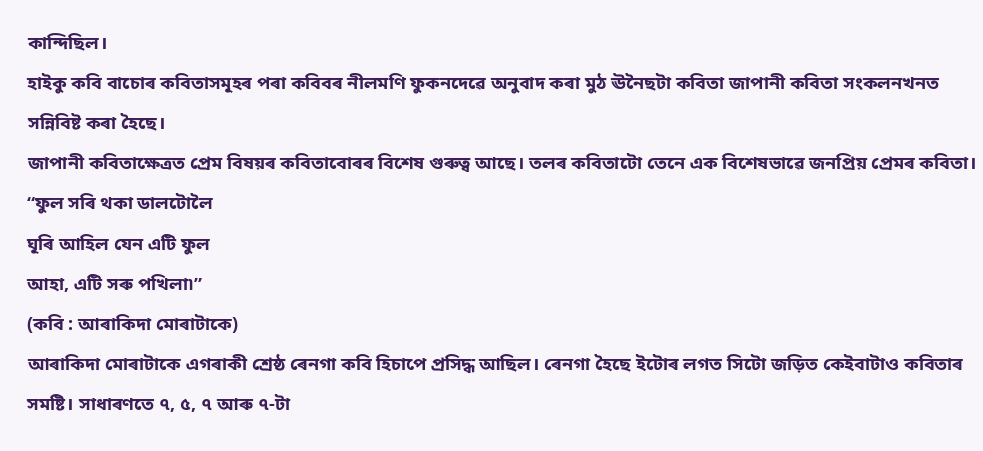কান্দিছিল।
হাইকু কবি বাচোৰ কবিতাসমূহৰ পৰা কবিবৰ নীলমণি ফুকনদেৱে অনুবাদ কৰা মুঠ ঊনৈছটা কবিতা জাপানী কবিতা সংকলনখনত সন্নিবিষ্ট কৰা হৈছে।
জাপানী কবিতাক্ষেত্ৰত প্ৰেম বিষয়ৰ কবিতাবোৰৰ বিশেষ গুৰুত্ব আছে। তলৰ কবিতাটো তেনে এক বিশেষভাৱে জনপ্ৰিয় প্ৰেমৰ কবিতা।
“ফুল সৰি থকা ডালটোলৈ
ঘূৰি আহিল যেন এটি ফুল
আহা, এটি সৰু পখিলা৷”
(কবি : আৰাকিদা মোৰাটাকে)
আৰাকিদা মোৰাটাকে এগৰাকী শ্ৰেষ্ঠ ৰেনগা কবি হিচাপে প্ৰসিদ্ধ আছিল। ৰেনগা হৈছে ইটোৰ লগত সিটো জড়িত কেইবাটাও কবিতাৰ সমষ্টি। সাধাৰণতে ৭, ৫, ৭ আৰু ৭-টা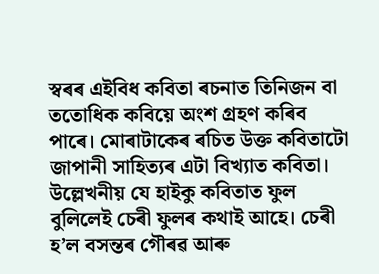স্বৰৰ এইবিধ কবিতা ৰচনাত তিনিজন বা ততোধিক কবিয়ে অংশ গ্ৰহণ কৰিব পাৰে। মোৰাটাকেৰ ৰচিত উক্ত কবিতাটো জাপানী সাহিত্যৰ এটা বিখ্যাত কবিতা। উল্লেখনীয় যে হাইকু কবিতাত ফুল বুলিলেই চেৰী ফুলৰ কথাই আহে। চেৰী হ’ল বসন্তৰ গৌৰৱ আৰু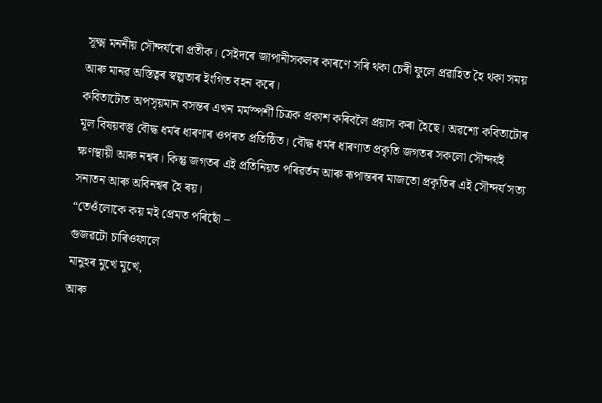সূক্ষ্ম মননীয় সৌন্দৰ্যৰো প্ৰতীক। সেইদৰে জাপানীসকলৰ কাৰণে সৰি থকা চেৰী ফুলে প্ৰৱাহিত হৈ থকা সময় আৰু মানৱ অস্তিত্বৰ স্বল্পতাৰ ইংগিত বহন কৰে।
কবিতাটোত অপসৃয়মান বসন্তৰ এখন মৰ্মস্পৰ্শী চিত্ৰক প্ৰকাশ কৰিবলৈ প্ৰয়াস কৰা হৈছে। অৱশ্যে কবিতাটোৰ মূল বিষয়বস্তু বৌদ্ধ ধৰ্মৰ ধাৰণাৰ ওপৰত প্ৰতিষ্ঠিত। বৌদ্ধ ধৰ্মৰ ধাৰণাত প্ৰকৃতি জগতৰ সকলো সৌন্দৰ্যই ক্ষণস্থায়ী আৰু নশ্বৰ। কিন্তু জগতৰ এই প্ৰতিনিয়ত পৰিৱৰ্তন আৰু ৰূপান্তৰৰ মাজতো প্ৰকৃতিৰ এই সৌন্দৰ্য সত্য সনাতন আৰু অবিনশ্বৰ হৈ ৰয়।
“তেওঁলোকে কয় মই প্ৰেমত পৰিছোঁ –
গুজৱটো চাৰিওফালে
মানুহৰ মুখে মুখে,
আৰু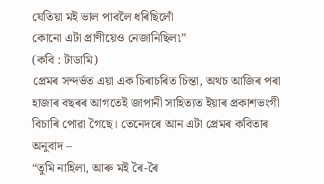যেতিয়া মই ভাল পাবলৈ ধৰিছিলোঁ
কোনো এটা প্ৰাণীয়েও নেজানিছিল৷”
(কবি : টাডামি)
প্ৰেমৰ সন্দৰ্ভত এয়া এক চিৰাচৰিত চিন্তা, অথচ আজিৰ পৰা হাজাৰ বছৰৰ আগতেই জাপানী সাহিত্যত ইয়াৰ প্ৰকাশভংগী বিচাৰি পোৱা গৈছে। তেনেদৰে আন এটা প্ৰেমৰ কবিতাৰ অনুবাদ –
“তুমি নাহিলা, আৰু মই ৰৈ-ৰৈ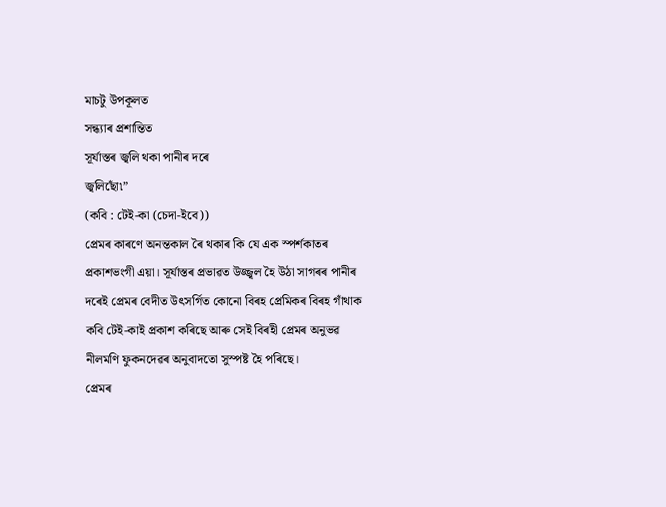মাচটু উপকূলত
সন্ধ্যাৰ প্ৰশান্তিত
সূৰ্যাস্তৰ জ্বলি থকা পানীৰ দৰে
জ্বলিছোঁ৷”
(কবি : টেই-কা (চেদা-ইবে))
প্ৰেমৰ কাৰণে অনন্তকাল ৰৈ থকাৰ কি যে এক স্পৰ্শকাতৰ প্ৰকাশভংগী এয়া। সূৰ্যাস্তৰ প্ৰভাৱত উজ্জ্বল হৈ উঠা সাগৰৰ পানীৰ দৰেই প্ৰেমৰ বেদীত উৎসৰ্গিত কোনো বিৰহ প্ৰেমিকৰ বিৰহ গাঁথাক কবি টেই-কাই প্ৰকাশ কৰিছে আৰু সেই বিৰহী প্ৰেমৰ অনুভৱ নীলমণি ফুকনদেৱৰ অনুবাদতো সুস্পষ্ট হৈ পৰিছে।
প্ৰেমৰ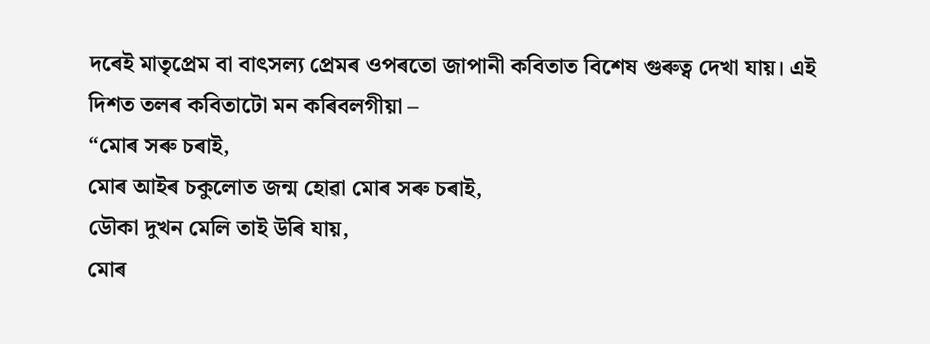দৰেই মাতৃপ্ৰেম বা বাৎসল্য প্ৰেমৰ ওপৰতো জাপানী কবিতাত বিশেষ গুৰুত্ব দেখা যায়। এই দিশত তলৰ কবিতাটো মন কৰিবলগীয়া –
“মোৰ সৰু চৰাই,
মোৰ আইৰ চকুলোত জন্ম হোৱা মোৰ সৰু চৰাই,
ডৌকা দুখন মেলি তাই উৰি যায়,
মোৰ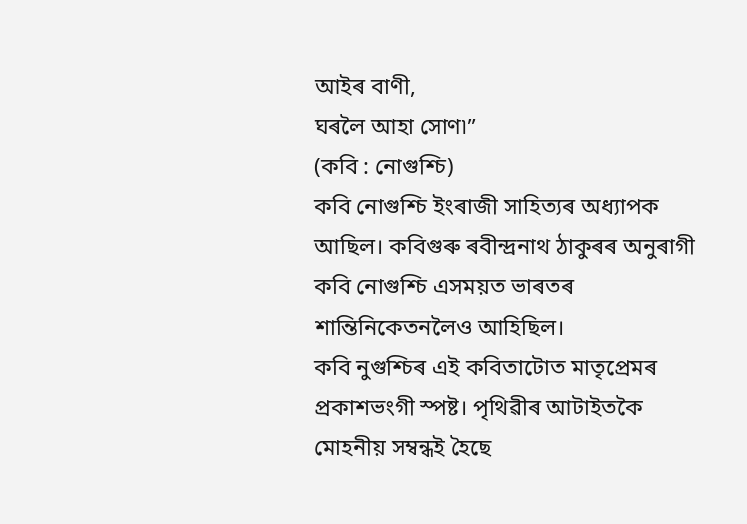আইৰ বাণী,
ঘৰলৈ আহা সোণ৷”
(কবি : নোগুশ্চি)
কবি নোগুশ্চি ইংৰাজী সাহিত্যৰ অধ্যাপক আছিল। কবিগুৰু ৰবীন্দ্ৰনাথ ঠাকুৰৰ অনুৰাগী কবি নোগুশ্চি এসময়ত ভাৰতৰ শান্তিনিকেতনলৈও আহিছিল।
কবি নুগুশ্চিৰ এই কবিতাটোত মাতৃপ্ৰেমৰ প্ৰকাশভংগী স্পষ্ট। পৃথিৱীৰ আটাইতকৈ মোহনীয় সম্বন্ধই হৈছে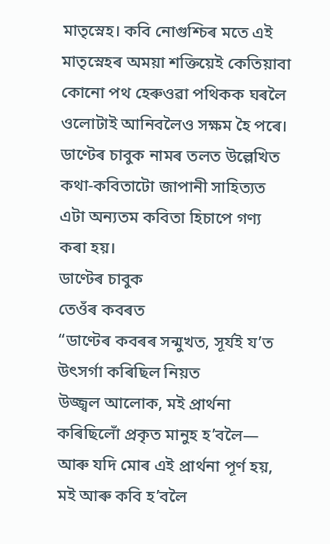মাতৃস্নেহ। কবি নোগুশ্চিৰ মতে এই মাতৃস্নেহৰ অময়া শক্তিয়েই কেতিয়াবা কোনো পথ হেৰুওৱা পথিকক ঘৰলৈ ওলোটাই আনিবলৈও সক্ষম হৈ পৰে।
ডাণ্টেৰ চাবুক নামৰ তলত উল্লেখিত কথা-কবিতাটো জাপানী সাহিত্যত এটা অন্যতম কবিতা হিচাপে গণ্য কৰা হয়।
ডাণ্টেৰ চাবুক
তেওঁৰ কবৰত
“ডাণ্টেৰ কবৰৰ সন্মুখত, সূৰ্যই য’ত উৎসৰ্গা কৰিছিল নিয়ত
উজ্জ্বল আলোক, মই প্ৰাৰ্থনা কৰিছিলোঁ প্ৰকৃত মানুহ হ’বলৈ—
আৰু যদি মোৰ এই প্ৰাৰ্থনা পূৰ্ণ হয়, মই আৰু কবি হ’বলৈ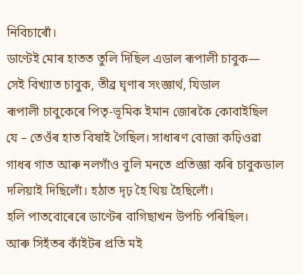নিবিচাৰোঁ।
ডাণ্টেই মোৰ হাতত তুলি দিছিল এডাল ৰূপালী চাবুক—
সেই বিখ্যাত চাবুক, তীব্ৰ ঘৃণাৰ সংজ্ঞাৰ্থ, যিডাল
ৰূপালী চাবুকেৰে পিতৃ-ভূমিক ইমান জোৰকৈ কোবাইছিল
যে – তেওঁৰ হাত বিষাই গৈছিল। সাধাৰণ বোজা কঢ়িওৱা
গাধৰ গাত আৰু নলগাঁও বুলি মনতে প্ৰতিজ্ঞা কৰি চাবুকডাল
দলিয়াই দিছিলোঁ। হঠাত দৃঢ় হৈ থিয় হৈছিলোঁ।
হলি পাতবোৰেৰে ডাণ্টেৰ বাগিছাখন উপচি পৰিছিল।
আৰু সিহঁতৰ কাঁইটৰ প্ৰতি মই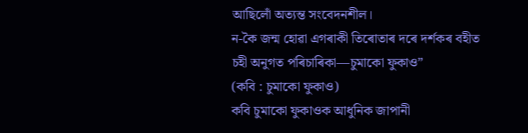আছিলোঁ অত্যন্ত সংবেদনশীল।
ন-কৈ জন্ম হোৱা এগৰাকী তিৰোতাৰ দৰে দৰ্শকৰ বহীত
চহী অনুগত পৰিচাৰিকা—চুমাকো ফুকাও”
(কবি : চুমাকো ফুকাও)
কবি চুমাকো ফুকাওক আধুনিক জাপানী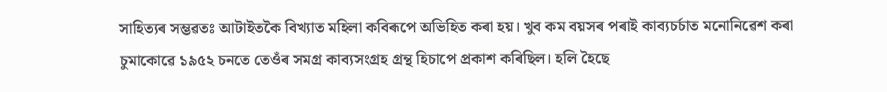সাহিত্যৰ সম্ভৱতঃ আটাইতকৈ বিখ্যাত মহিলা কবিৰূপে অভিহিত কৰা হয়। খুব কম বয়সৰ পৰাই কাব্যচৰ্চাত মনোনিৱেশ কৰা চুমাকোৱে ১৯৫২ চনতে তেওঁৰ সমগ্ৰ কাব্যসংগ্ৰহ গ্ৰন্থ হিচাপে প্ৰকাশ কৰিছিল। হলি হৈছে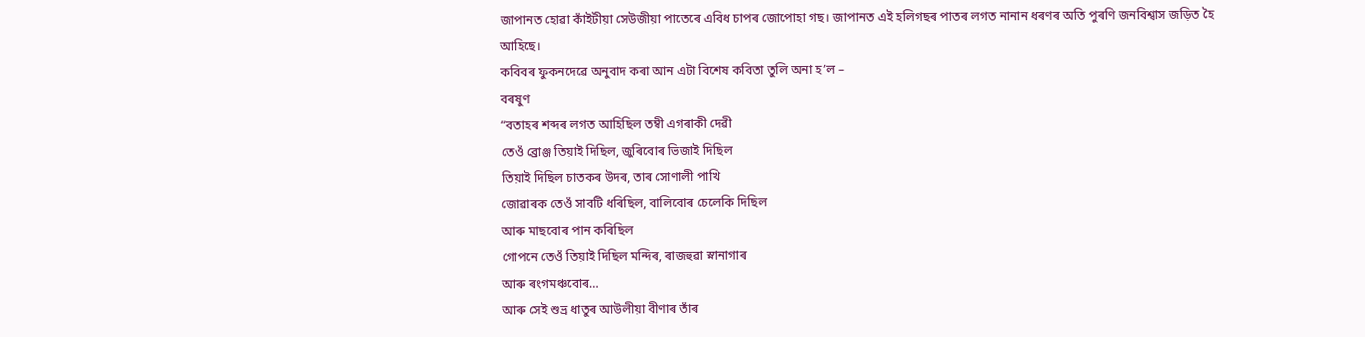জাপানত হোৱা কাঁইটীয়া সেউজীয়া পাতেৰে এবিধ চাপৰ জোপোহা গছ। জাপানত এই হলিগছৰ পাতৰ লগত নানান ধৰণৰ অতি পুৰণি জনবিশ্বাস জড়িত হৈ আহিছে।
কবিবৰ ফুকনদেৱে অনুবাদ কৰা আন এটা বিশেষ কবিতা তুলি অনা হ’ল –
বৰষুণ
“বতাহৰ শব্দৰ লগত আহিছিল তম্বী এগৰাকী দেৱী
তেওঁ ব্ৰোঞ্জ তিয়াই দিছিল, জুৰিবোৰ ভিজাই দিছিল
তিয়াই দিছিল চাতকৰ উদৰ, তাৰ সোণালী পাখি
জোৱাৰক তেওঁ সাবটি ধৰিছিল, বালিবোৰ চেলেকি দিছিল
আৰু মাছবোৰ পান কৰিছিল
গোপনে তেওঁ তিয়াই দিছিল মন্দিৰ, ৰাজহুৱা স্নানাগাৰ
আৰু ৰংগমঞ্চবোৰ…
আৰু সেই শুভ্ৰ ধাতুৰ আউলীয়া বীণাৰ তাঁৰ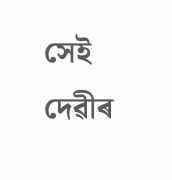সেই দেৱীৰ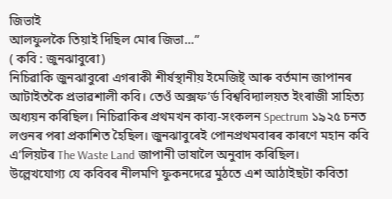জিভাই
আলফুলকৈ তিয়াই দিছিল মোৰ জিভা…”
( কবি : জুনঝাবুৰো)
নিচিৱাকি জুনঝাবুৰো এগৰাকী শীৰ্ষস্থানীয় ইমেজিষ্ট্ আৰু বৰ্তমান জাপানৰ আটাইতকৈ প্ৰভাৱশালী কবি। তেওঁ অক্সফ’ৰ্ড বিশ্ববিদ্যালয়ত ইংৰাজী সাহিত্য অধ্যয়ন কৰিছিল। নিচিৱাকিৰ প্ৰথমখন কাব্য-সংকলন Spectrum ১৯২৫ চনত লণ্ডনৰ পৰা প্ৰকাশিত হৈছিল। জুনঝাবুৰেই পোনপ্ৰথমবাৰৰ কাৰণে মহান কবি এ’লিয়টৰ The Waste Land জাপানী ভাষালৈ অনুবাদ কৰিছিল।
উল্লেখযোগ্য যে কবিবৰ নীলমণি ফুকনদেৱে মুঠতে এশ আঠাইছটা কবিতা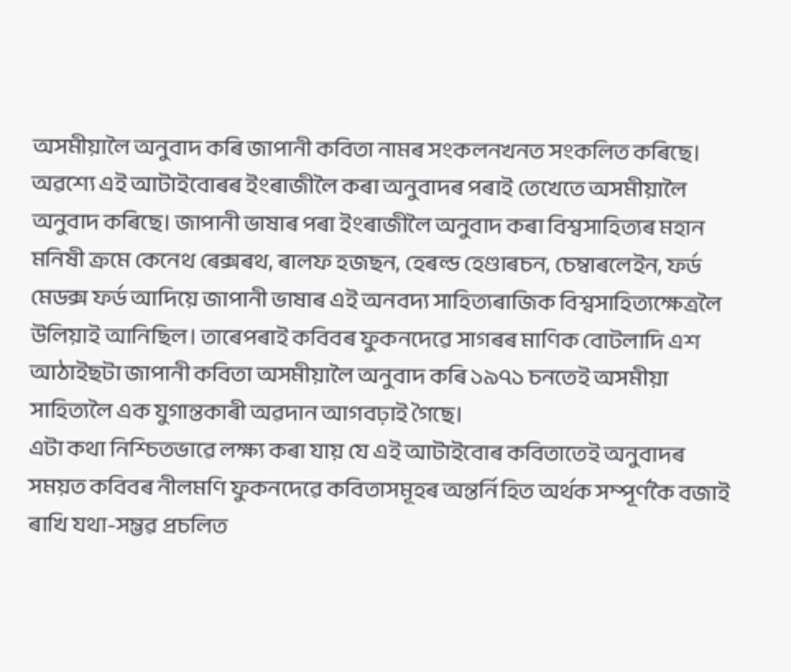অসমীয়ালৈ অনুবাদ কৰি জাপানী কবিতা নামৰ সংকলনখনত সংকলিত কৰিছে। অৱশ্যে এই আটাইবোৰৰ ইংৰাজীলৈ কৰা অনুবাদৰ পৰাই তেখেতে অসমীয়ালৈ অনুবাদ কৰিছে। জাপানী ভাষাৰ পৰা ইংৰাজীলৈ অনুবাদ কৰা বিশ্বসাহিত্যৰ মহান মনিষী ক্ৰমে কেনেথ ৰেক্সৰথ, ৰালফ হজছন, হেৰল্ড হেণ্ডাৰচন, চেম্বাৰলেইন, ফৰ্ড মেডক্স ফৰ্ড আদিয়ে জাপানী ভাষাৰ এই অনবদ্য সাহিত্যৰাজিক বিশ্বসাহিত্যক্ষেত্ৰলৈ উলিয়াই আনিছিল। তাৰেপৰাই কবিবৰ ফুকনদেৱে সাগৰৰ মাণিক বোটলাদি এশ আঠাইছটা জাপানী কবিতা অসমীয়ালৈ অনুবাদ কৰি ১৯৭১ চনতেই অসমীয়া সাহিত্যলৈ এক যুগান্তকাৰী অৱদান আগবঢ়াই গৈছে।
এটা কথা নিশ্চিতভাৱে লক্ষ্য কৰা যায় যে এই আটাইবোৰ কবিতাতেই অনুবাদৰ সময়ত কবিবৰ নীলমণি ফুকনদেৱে কবিতাসমূহৰ অন্তৰ্নিহিত অৰ্থক সম্পূৰ্ণকৈ বজাই ৰাখি যথা-সম্ভৱ প্ৰচলিত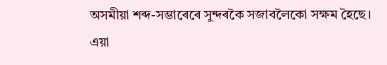অসমীয়া শব্দ-সম্ভাৰেৰে সুন্দৰকৈ সজাবলৈকো সক্ষম হৈছে। এয়া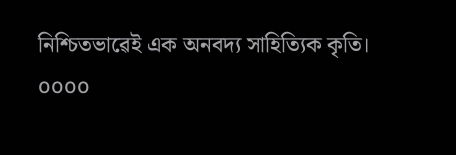নিশ্চিতভাৱেই এক অনবদ্য সাহিত্যিক কৃতি।
oooo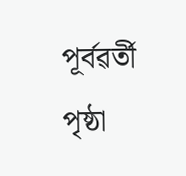পূৰ্বৱৰ্তী পৃষ্ঠা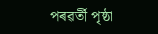পৰৱৰ্তী পৃষ্ঠা